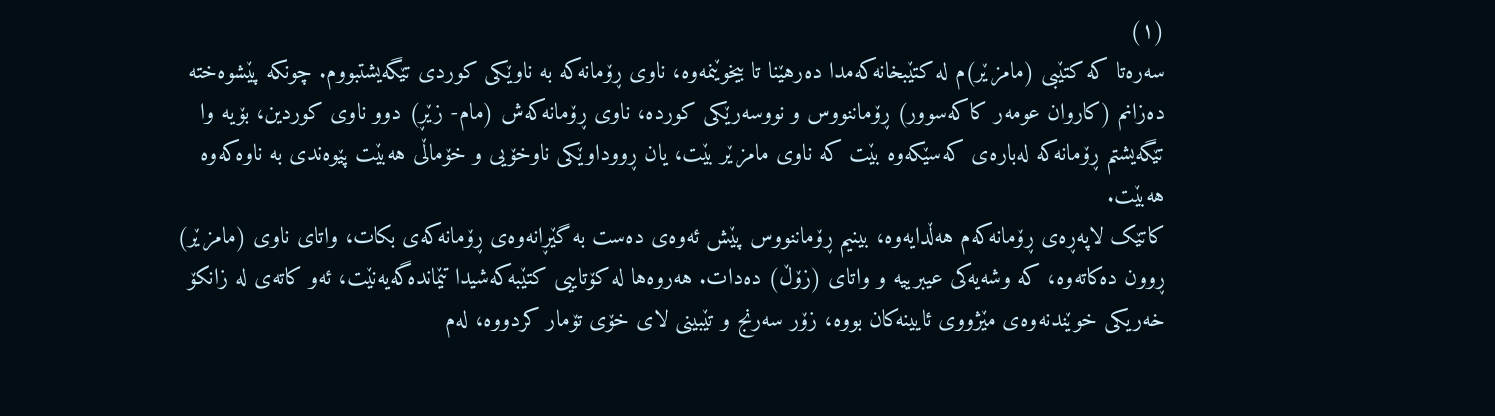(١)
سەرەتا کە کتێبی (مامزێر)م لە کتێبخانەکەمدا دەرهێنا تا بیخوێنمەوە، ناوی ڕۆمانەکە بە ناوێکی کوردی تێگەیشتبووم. چونکە پێشوەختە دەزانم (کاروان عومەر کاکەسوور) ڕۆماننووس و نووسەرێکی کوردە، ناوی ڕۆمانەکەش (مام- زێڕ) دوو ناوی کوردین، بۆیە وا تێگەیشتم ڕۆمانەکە لەبارەی کەسێکەوە بێت کە ناوی مامزێر بێت، یان ڕووداوێکی ناوخۆیی و خۆماڵی هەبێت پێوەندی بە ناوەکەوە هەبێت.
کاتێک لاپەڕەی ڕۆمانەکەم هەڵدایەوە، بینیم ڕۆماننووس پێش ئەوەی دەست بە گێڕانەوەی ڕۆمانەکەی بکات، واتای ناوی (مامزێر) ڕوون دەکاتەوە، کە وشەیەکی عیبرییە و واتای (زۆڵ) دەدات. هەروەها لە کۆتاییی کتێبەکەشیدا تێماندەگەیەنێت، ئەو کاتەی لە زانکۆ خەریکی خوێندنەوەی مێژووی ئایینەکان بووە، زۆر سەرنج و تێبینی لای خۆی تۆمار کردووە، لەم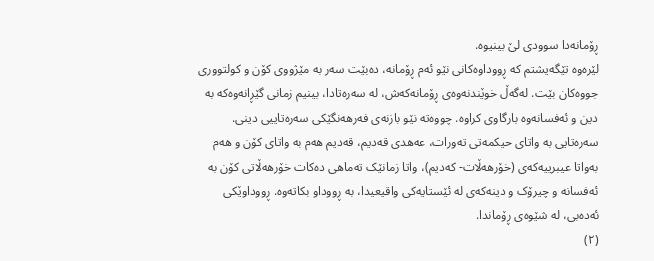ڕۆمانەدا سوودی لێ بینیوە.
لێرەوە تێگەیشتم کە ڕووداوەکانی نێو ئەم ڕۆمانە، دەبێت سەر بە مێژووی کۆن و کولتووری جووەکان بێت. لەگەڵ خوێندنەوەی ڕۆمانەکەش، لە سەرەتادا، بینیم زمانی گێڕانەوەکە بە دین و ئەفسانەوە بارگاوی کراوە. چووەتە نێو بازنەی فەرهەنگێکی سەرەتاییی دینی. سەرەتایی بە واتای حیکمەتی تەورات، عەهدی قەدیم، قەدیم هەم بە واتای کۆن و هەم بەواتا عیبرییەکەی (خۆرهەڵات- کەدیم)، واتا زمانێک تەماهی دەکات خۆرهەڵاتی کۆن بە ئەفسانە و چیرۆک و دینەکەی لە ئێستایەکی واقیعیدا، بە ڕووداو بکاتەوە. ڕووداوێکی ئەدەبی، لە شێوەی ڕۆماندا.
(٢)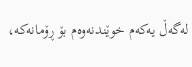لەگەڵ یەکەم خوێندنەوەم بۆ ڕۆمانەکە،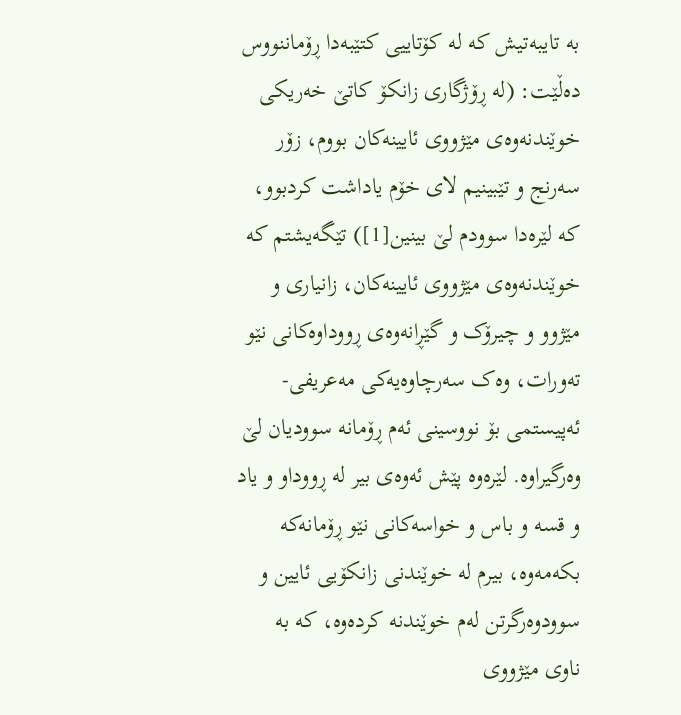بە تایبەتیش کە لە کۆتاییی کتێبەدا ڕۆماننووس دەڵێت: (لە ڕۆژگاری زانکۆ کاتێ خەریکی خوێندنەوەی مێژووی ئایینەکان بووم، زۆر سەرنج و تێبینیم لای خۆم یاداشت کردبوو، کە لێرەدا سوودم لێ بینین[1]) تێگەیشتم کە خوێندنەوەی مێژووی ئایینەکان، زانیاری و مێژوو و چیرۆک و گێڕانەوەی ڕووداوەکانی نێو تەورات، وەک سەرچاوەیەکی مەعریفی- ئەپیستمی بۆ نووسینی ئەم ڕۆمانە سوودیان لێ وەرگیراوە. لێرەوە پێش ئەوەی بیر لە ڕووداو و یاد و قسە و باس و خواسەکانی نێو ڕۆمانەکە بکەمەوە، بیرم لە خوێندنی زانکۆیی ئایین و سوودوەرگرتن لەم خوێندنە کردەوە، کە بە ناوی مێژووی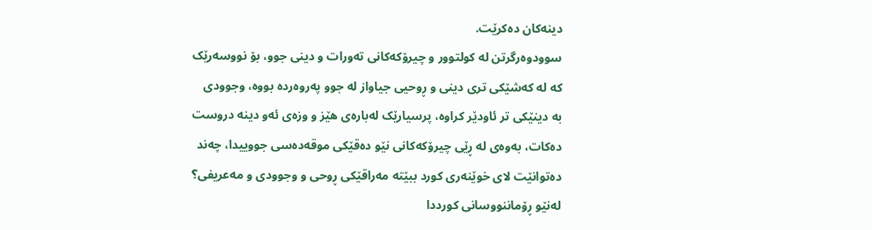دینەکان دەکرێت.
سوودوەرگرتن لە کولتوور و چیرۆکەکانی تەورات و دینی جوو، بۆ نووسەرێک کە لە کەشێکی تری دینی و ڕوحیی جیاواز لە جوو پەروەردە بووە، وجوودی بە دینێکی تر ئاودێر کراوە، پرسیارێک لەبارەی هێز و وزەی ئەو دینە دروست دەکات، بەوەی لە ڕێی چیرۆکەکانی نێو دەقێکی موقەدەسی جووییدا، چەند دەتوانێت لای خوێنەری کورد ببێتە مەراقێکی ڕوحی و وجوودی و مەعریفی؟
لەنێو ڕۆماننووسانی کورددا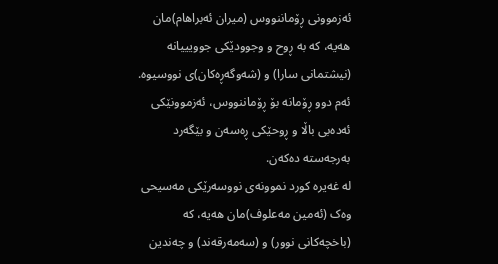ئەزموونی ڕۆماننووس (میران ئەبراهام)مان هەیە، کە بە ڕوح و وجوودێکی جوویییانە (نیشتمانی سارا) و (شەوگەڕەکان)ی نووسیوە. ئەم دوو ڕۆمانە بۆ ڕۆماننووس، ئەزموونێکی ئەدەبی باڵا و ڕوحێکی ڕەسەن و بێگەرد بەرجەستە دەکەن.
لە غەیرە کورد نموونەی نووسەرێکی مەسیحی وەک (ئەمین مەعلوف)مان هەیە، کە (باخچەکانی نوور) و (سەمەرقەند) و چەندین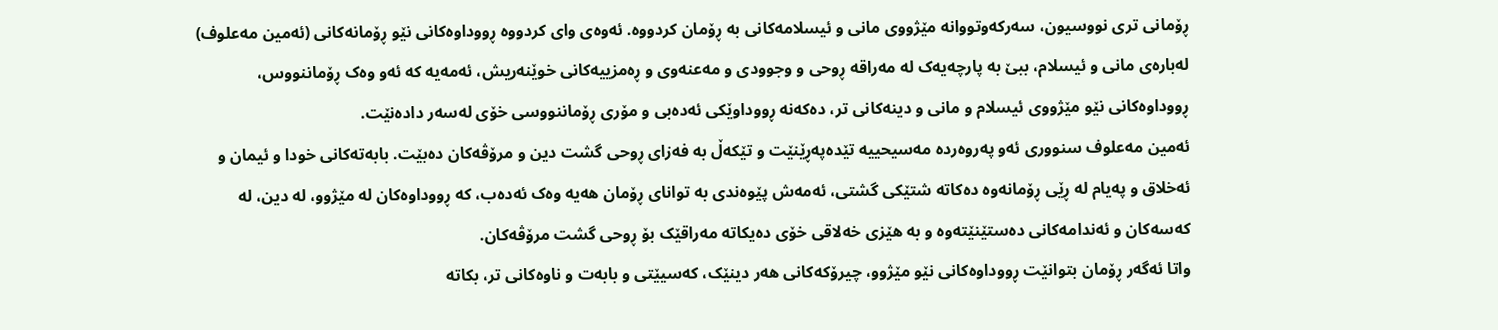ڕۆمانی تری نووسیون، سەرکەوتووانە مێژووی مانی و ئیسلامەکانی بە ڕۆمان کردووە. ئەوەی وای کردووە ڕووداوەکانی نێو ڕۆمانەکانی (ئەمین مەعلوف) لەبارەی مانی و ئیسلام، ببێ بە پارچەیەک لە مەراقە ڕوحی و وجوودی و مەعنەوی و ڕەمزییەکانی خوێنەریش، ئەمەیە کە ئەو وەک ڕۆماننووس، ڕووداوەکانی نێو مێژووی ئیسلام و مانی و دینەکانی تر، دەکەنە ڕووداوێکی ئەدەبی و مۆری ڕۆماننووسی خۆی لەسەر دادەنێت.
ئەمین مەعلوف سنووری ئەو پەروەردە مەسیحییە تێدەپەڕێنێت و تێکەڵ بە فەزای ڕوحی گشت دین و مرۆڤەکان دەبێت. بابەتەکانی خودا و ئیمان و ئەخلاق و پەیام لە ڕێی ڕۆمانەوە دەکاتە شتێکی گشتی، ئەمەش پێوەندی بە توانای ڕۆمان هەیە وەک ئەدەب، کە ڕووداوەکان لە مێژوو، لە دین، لە کەسەکان و ئەندامەکانی دەستێنێتەوە و بە هێزی خەلاقی خۆی دەیکاتە مەراقێک بۆ ڕوحی گشت مرۆڤەکان.
واتا ئەگەر ڕۆمان بتوانێت ڕووداوەکانی نێو مێژوو، چیرۆکەکانی هەر دینێک، کەسیێتی و بابەت و ناوەکانی تر، بکاتە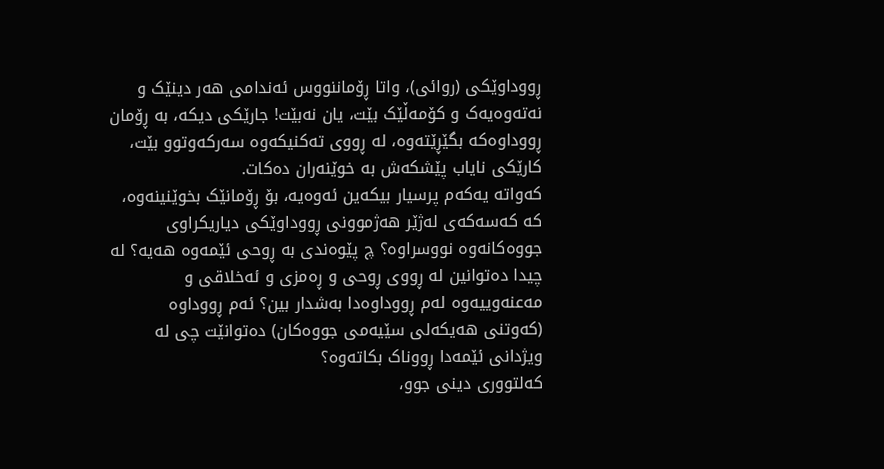ڕووداوێکی (روائی)، واتا ڕۆماننووس ئەندامی هەر دینێک و نەتەوەیەک و کۆمەڵێک بێت، یان نەبێت! جارێکی دیکە، بە ڕۆمان ڕووداوەکە بگێڕێتەوە، لە ڕووی تەکنیکەوە سەرکەوتوو بێت، کارێکی نایاب پێشکەش بە خوێنەران دەکات.
کەواتە یەکەم پرسیار بیکەین ئەوەیە، بۆ ڕۆمانێک بخوێنینەوە، کە کەسەکەی لەژێر هەژموونی ڕووداوێکی دیاریکراوی جووەکانەوە نووسراوە؟ چ پێوەندی بە ڕوحی ئێمەوە هەیە؟ لە چیدا دەتوانین لە ڕووی ڕوحی و ڕەمزی و ئەخلاقی و مەعنەوییەوە لەم ڕووداوەدا بەشدار بین؟ ئەم ڕووداوە (کەوتنی هەیکەلی سێیەمی جووەکان) دەتوانێت چی لە ویژدانی ئێمەدا ڕووناک بکاتەوە؟
کەلتووری دینی جوو،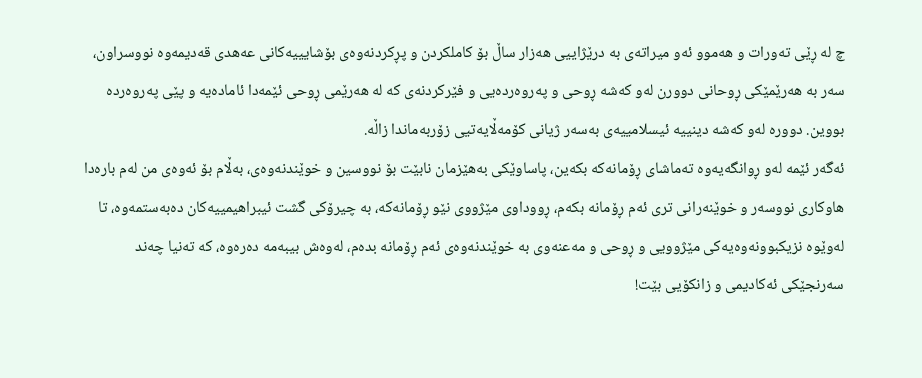چ لە ڕێی تەورات و هەموو ئەو میراتەی بە درێژاییی هەزار ساڵ بۆ کاملکردن و پڕکردنەوەی بۆشایییەکانی عەهدی قەدیمەوە نووسراون، سەر بە هەرێمێکی ڕوحانی دوورن لەو کەشە ڕوحی و پەروەردەیی و فێرکردنەی کە لە هەرێمی ڕوحی ئێمەدا ئامادەیە و پێی پەروەردە بووین. دوورە لەو کەشە دینییە ئیسلامییەی بەسەر ژیانی کۆمەڵایەتیی زۆربەماندا زاڵە.
ئەگەر ئێمە لەو ڕوانگەیەوە تەماشای ڕۆمانەکە بکەین، پاساوێکی بەهێزمان نابێت بۆ نووسین و خوێندنەوەی، بەڵام بۆ ئەوەی من لەم بارەدا هاوکاری نووسەر و خوێنەرانی تری ئەم ڕۆمانە بکەم، ڕووداوی مێژووی نێو ڕۆمانەکە، بە چیرۆکی گشت ئیبراهیمییەکان دەبەستمەوە، تا لەوێوە نزیکبوونەوەیەکی مێژوویی و ڕوحی و مەعنەوی بە خوێندنەوەی ئەم ڕۆمانە بدەم، لەوەش بیبەمە دەرەوە، کە تەنیا چەند سەرنجێکی ئەکادیمی و زانکۆیی بێت!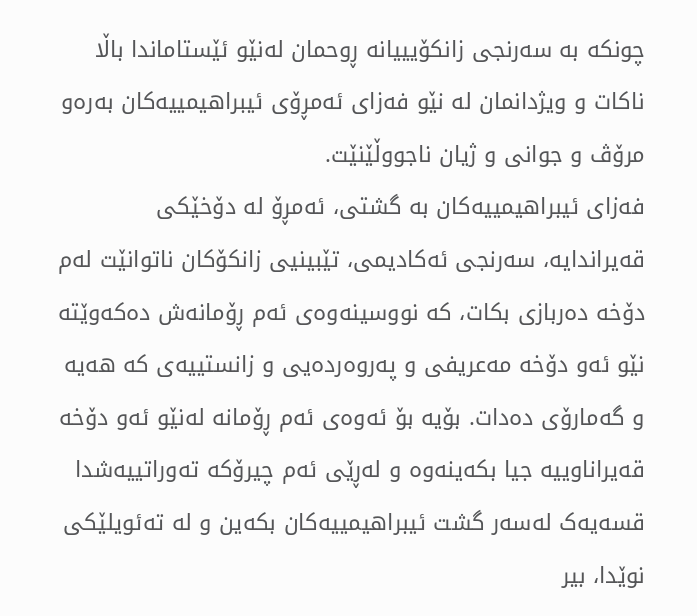چونکە بە سەرنجی زانکۆیییانە ڕوحمان لەنێو ئێستاماندا باڵا ناکات و ویژدانمان لە نێو فەزای ئەمڕۆی ئیبراهیمییەکان بەرەو مرۆڤ و جوانی و ژیان ناجووڵێنێت.
فەزای ئیبراهیمییەکان بە گشتی، ئەمڕۆ لە دۆخێکی قەیراندایە، سەرنجی ئەکادیمی، تێبینیی زانکۆکان ناتوانێت لەم دۆخە دەربازی بکات، کە نووسینەوەی ئەم ڕۆمانەش دەکەوێتە نێو ئەو دۆخە مەعریفی و پەروەردەیی و زانستییەی کە هەیە و گەمارۆی دەدات. بۆیە بۆ ئەوەی ئەم ڕۆمانە لەنێو ئەو دۆخە قەیراناوییە جیا بکەینەوە و لەڕێی ئەم چیرۆکە تەوراتییەشدا قسەیەک لەسەر گشت ئیبراهیمییەکان بکەین و لە تەئویلێکی نوێدا، بیر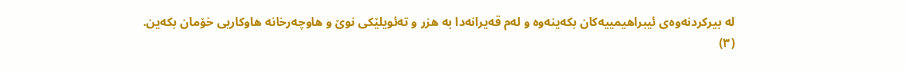لە بیرکردنەوەی ئیبراهیمییەکان بکەینەوە و لەم قەیرانەدا بە هزر و تەئویلێکی نوێ و هاوچەرخانە هاوکاریی خۆمان بکەین.
(٣)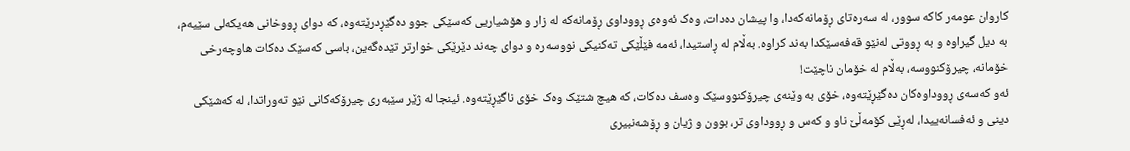کاروان عومەر کاکە سوور، لە سەرەتای ڕۆمانەکەدا، وا پیشان دەدات، وەک ئەوەی ڕووداوی ڕۆمانەکە لە زار و هۆشیاریی کەسێکی جوو دەگێڕدرێتەوە، کە دوای ڕووخانی هەیکەلی سێیەم، بە دیل گیراوە و بە ڕووتی لەنێو قەفەسێکدا بەند کراوە. بەڵام لە ڕاستیدا، ئەمە فێڵێکی تەکنیکی نووسەرە و دوای چەند دێرێکی خوارتر تێدەگەین، باسی کەسێک دەکات هاوچەرخی خۆمانە، چیرۆکنووسە، بەڵام لە خۆمان ناچێت!
ئەو کەسەی ڕووداوەکان دەگێڕێتەوە، خۆی بە وێنەی چیرۆکنووسێک وەسف دەکات، کە هیچ شتێک وەک خۆی ناگێڕێتەوە. ئینجا لە ژێر سێبەری چیرۆکەکانی نێو تەوراتدا، لە کەشێکی دینی و ئەفسانەییدا، لەڕێی کۆمەڵێ ناو و کەس و ڕووداوی تر، بوون و ژیان و ڕۆشەنبیری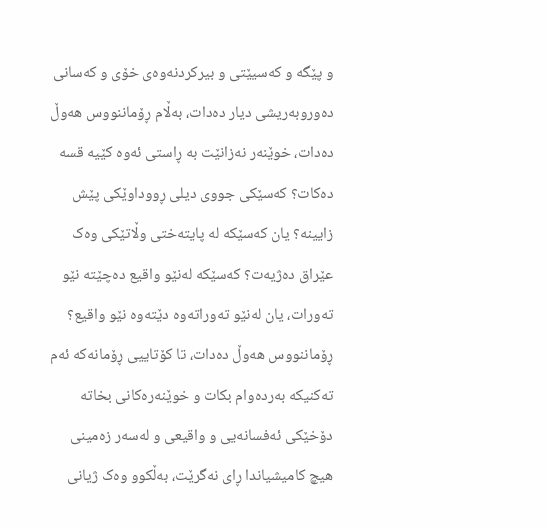و پێگە و کەسیێتی و بیرکردنەوەی خۆی و کەسانی دەوروبەریشی دیار دەدات، بەڵام ڕۆماننووس هەوڵ دەدات، خوێنەر نەزانێت بە ڕاستی ئەوە کێیە قسە دەکات؟ کەسێکی جووی دیلی ڕووداوێکی پێش زایینە؟ یان کەسێکە لە پایتەختی وڵاتێکی وەک عێراق دەژیەت؟ کەسێکە لەنێو واقیع دەچێتە نێو تەورات، یان لەنێو تەوراتەوە دێتەوە نێو واقیع؟
ڕۆماننووس هەوڵ دەدات، تا کۆتاییی ڕۆمانەکە ئەم تەکنیکە بەردەوام بکات و خوێنەرەکانی بخاتە دۆخێکی ئەفسانەیی و واقیعی و لەسەر زەمینی هیچ کامیشیاندا ڕای نەگرێت، بەڵکوو وەک ژیانی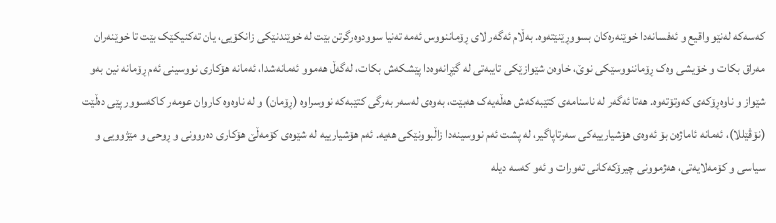کەسەکە لەنێو واقیع و ئەفسانەدا خوێنەرەکان بسووڕێنێتەوە. بەڵام ئەگەر لای ڕۆماننووس ئەمە تەنیا سوودوەرگرتن بێت لە خوێندنێکی زانکۆیی، یان تەکنیکێک بێت تا خوێنەران مەراق بکات و خۆیشی وەک ڕۆماننووسێکی نوێ، خاوەن شێوازێکی تایبەتی لە گێڕانەوەدا پێشکەش بکات، لەگەڵ هەموو ئەمانەشدا، ئەمانە هۆکاری نووسینی ئەم ڕۆمانە نین بەو شێواز و ناوەڕۆکەی کەوتۆتەوە. هەتا ئەگەر لە ناسنامەی کتێبەکەش هەڵەیەک هەبێت، بەوەی لەسەر بەرگی کتێبەکە نووسراوە (ڕۆمان) و لە ناوەوە کاروان عومەر کاکەسوور پێی دەڵێت (نۆڤێللا)، ئەمانە ئاماژەن بۆ ئەوەی هۆشیارییەکی سەرتاپاگیر، لە پشت ئەم نووسینەدا زاڵبوونێکی هەیە. ئەم هۆشیارییە لە شێوەی کۆمەڵێ هۆکاری دەروونی و ڕوحی و مێژوویی و سیاسی و کۆمەلایەتی، هەژموونی چیرۆکەکانی تەورات و ئەو کەسە دیلە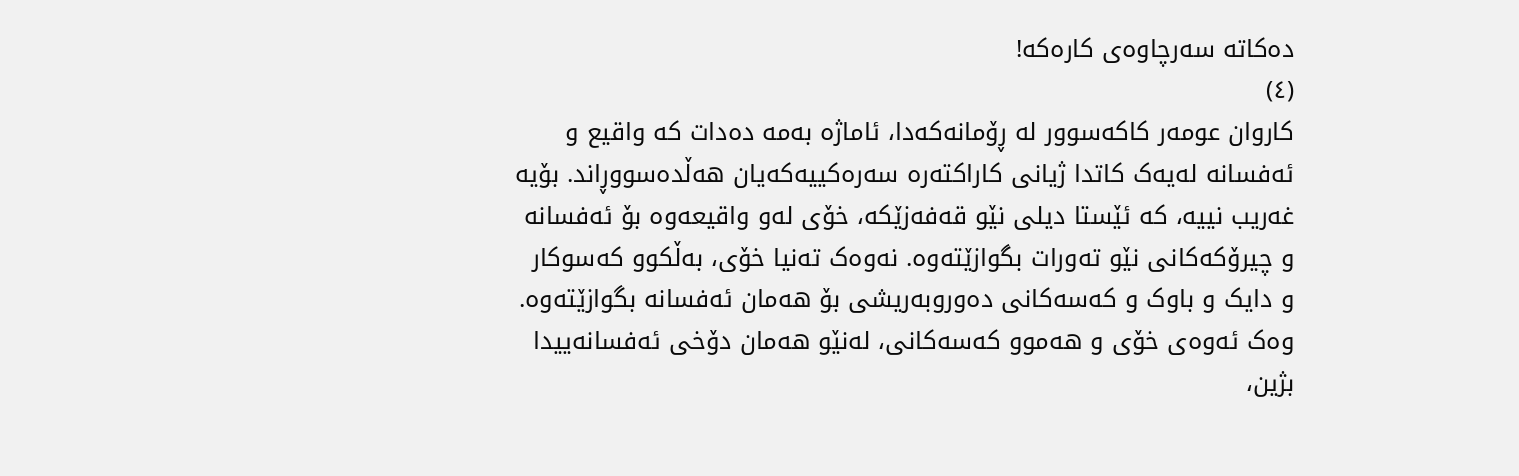دەکاتە سەرچاوەی کارەکە!
(٤)
کاروان عومەر کاکەسوور لە ڕۆمانەکەدا، ئاماژە بەمە دەدات کە واقیع و ئەفسانە لەیەک کاتدا ژیانی کاراکتەرە سەرەکییەکەیان هەڵدەسووڕاند. بۆیە غەریب نییە، کە ئێستا دیلی نێو قەفەزێکە، خۆی لەو واقیعەوە بۆ ئەفسانە و چیرۆکەکانی نێو تەورات بگوازێتەوە. نەوەک تەنیا خۆی، بەڵکوو کەسوکار و دایک و باوک و کەسەکانی دەوروبەریشی بۆ هەمان ئەفسانە بگوازێتەوە. وەک ئەوەی خۆی و هەموو کەسەکانی، لەنێو هەمان دۆخی ئەفسانەییدا بژین،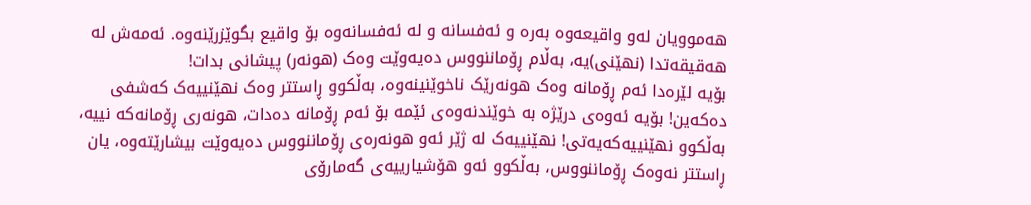هەموویان لەو واقیعەوە بەرە و ئەفسانە و لە ئەفسانەوە بۆ واقیع بگوێزرێنەوە. ئەمەش لە هەقیقەتدا (نهێنی)یە، بەڵام ڕۆماننووس دەیەوێت وەک (هونەر) پیشانی بدات!
بۆیە لێرەدا ئەم ڕۆمانە وەک هونەرێک ناخوێنینەوە، بەڵکوو ڕاستتر وەک نهێنییەک کەشفی دەکەین! بۆیە ئەوەی درێژە بە خوێندنەوەی ئێمە بۆ ئەم ڕۆمانە دەدات، هونەری ڕۆمانەکە نییە، بەڵکوو نهێنییەکەیەتی! نهێنییەک لە ژێر ئەو هونەرەی ڕۆماننووس دەیەوێت بیشارێتەوە، یان ڕاستتر نەوەک ڕۆماننووس، بەڵکوو ئەو هۆشیارییەی گەمارۆی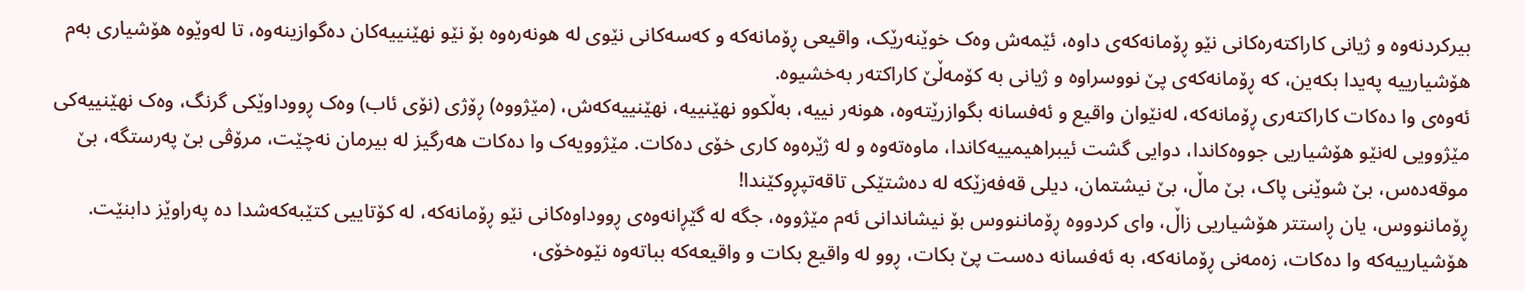بیرکردنەوە و ژیانی کاراکتەرەکانی نێو ڕۆمانەکەی داوە، ئێمەش وەک خوێنەرێک، واقیعی ڕۆمانەکە و کەسەکانی نێوی لە هونەرەوە بۆ نێو نهێنییەکان دەگوازینەوە، تا لەوێوە هۆشیاری بەم هۆشیارییە پەیدا بکەین، کە ڕۆمانەکەی پێ نووسراوە و ژیانی بە کۆمەڵێ کاراکتەر بەخشیوە.
ئەوەی وا دەکات کاراکتەری ڕۆمانەکە، لەنێوان واقیع و ئەفسانە بگوازرێتەوە، هونەر نییە، بەڵکوو نهێنییە، نهێنییەکەش، (مێژووە) ڕۆژی (نۆی ئاب) وەک ڕووداوێکی گرنگ، وەک نهێنییەکی مێژوویی لەنێو هۆشیاریی جووەکاندا، دوایی گشت ئیبراهیمییەکاندا، ماوەتەوە و لە ژێرەوە کاری خۆی دەکات. مێژوویەک وا دەکات هەرگیز لە بیرمان نەچێت، مرۆڤی بێ پەرستگە، بێ موقەدەس، بێ شوێنی پاک، بێ ماڵ، بێ نیشتمان، دیلی قەفەزێکە لە دەشتێکی تاقەتپڕوکێندا!
ڕۆماننووس، یان ڕاستتر هۆشیاریی زاڵ، وای کردووە ڕۆماننووس بۆ نیشاندانی ئەم مێژووە، جگە لە گێڕانەوەی ڕووداوەکانی نێو ڕۆمانەکە، لە کۆتاییی کتێبەکەشدا دە پەراوێز دابنێت.
هۆشیارییەکە وا دەکات، زەمەنی ڕۆمانەکە، بە ئەفسانە دەست پێ بکات، ڕوو لە واقیع بکات و واقیعەکە بباتەوە نێوەخۆی،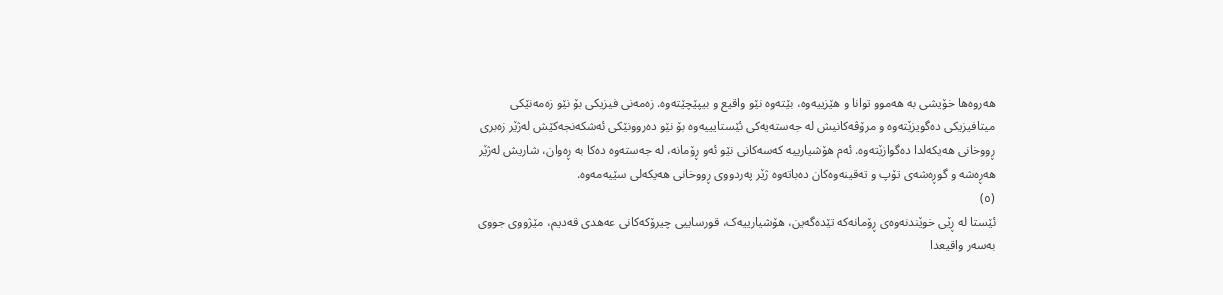هەروەها خۆیشی بە هەموو توانا و هێزییەوە، بێتەوە نێو واقیع و بیپێچێتەوە. زەمەنی فیزیکی بۆ نێو زەمەنێکی میتافیزیکی دەگویزێتەوە و مرۆڤەکانیش لە جەستەیەکی ئێستایییەوە بۆ نێو دەروونێکی ئەشکەنجەکێش لەژێر زەبری ڕووخانی هەیکەلدا دەگوازێتەوە. ئەم هۆشیارییە کەسەکانی نێو ئەو ڕۆمانە، لە جەستەوە دەکا بە ڕەوان، شاریش لەژێر هەڕەشە و گوڕەشەی تۆپ و تەقینەوەکان دەباتەوە ژێر پەردووی ڕووخانی هەیکەلی سێیەمەوە.
(٥)
ئێستا لە ڕێی خوێندنەوەی ڕۆمانەکە تێدەگەین، هۆشیارییەک، قورساییی چیرۆکەکانی عەهدی قەدیم، مێژووی جووی بەسەر واقیعدا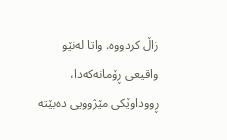زاڵ کردووە. واتا لەنێو واقیعی ڕۆمانەکەدا، ڕووداوێکی مێژوویی دەبێتە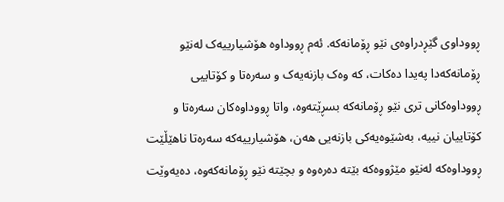ڕووداوی گێڕدراوەی نێو ڕۆمانەکە. ئەم ڕووداوە هۆشیارییەک لەنێو ڕۆمانەکەدا پەیدا دەکات، کە وەک بازنەیەک و سەرەتا و کۆتاییی ڕووداوەکانی تری نێو ڕۆمانەکە بسڕێتەوە، واتا ڕووداوەکان سەرەتا و کۆتاییان نییە، بەشێوەیەکی بازنەیی هەن، هۆشیارییەکە سەرەتا ناهێڵێت ڕووداوەکە لەنێو مێژووەکە بێتە دەرەوە و بچێتە نێو ڕۆمانەکەوە، دەیەوێت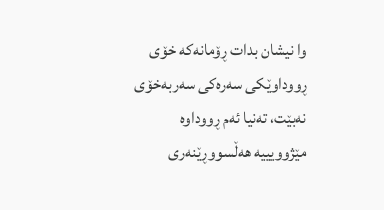وا نیشان بدات ڕۆمانەکە خۆی ڕووداوێکی سەرەکی سەربەخۆی نەبێت، تەنیا ئەم ڕووداوە مێژوویییە هەڵسووڕێنەری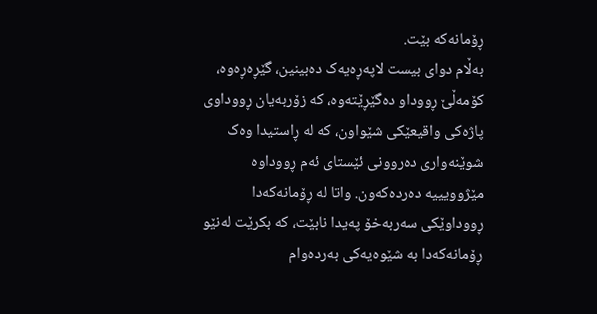ڕۆمانەکە بێت.
بەڵام دوای بیست لاپەڕەیەک دەبینین، گێڕەڕەوە، کۆمەڵێ ڕووداو دەگێڕێتەوە، کە زۆربەیان ڕووداوی پاژەکی واقیعێکی شێواون، کە لە ڕاستیدا وەک شوێنەواری دەروونی ئێستای ئەم ڕووداوە مێژوویییە دەردەکەون. واتا لە ڕۆمانەکەدا ڕووداوێکی سەربەخۆ پەیدا نابێت، کە بکرێت لەنێو ڕۆمانەکەدا بە شێوەیەکی بەردەوام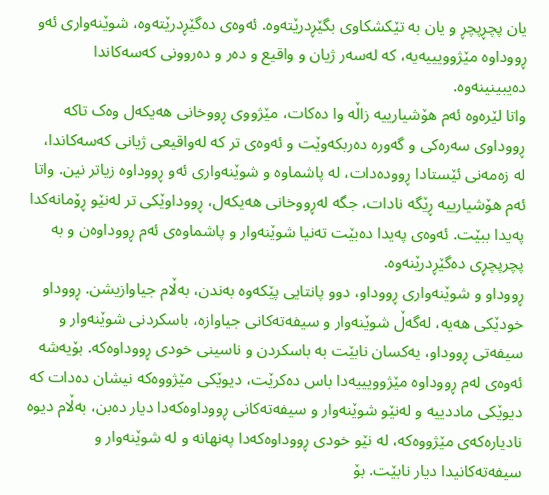یان پچڕپچڕ و یان بە تێکشکاوی بگێڕدرێتەوە. ئەوەی دەگێڕدرێتەوە، شوێنەواری ئەو ڕووداوە مێژوویییەیە، کە لەسەر ژیان و واقیع و دەر و دەروونی کەسەکاندا دەیبینینەوە.
واتا لێرەوە ئەم هۆشیارییە زاڵە وا دەکات، مێژووی ڕووخانی هەیکەل وەک تاکە ڕووداوی سەرەکی و گەورە دەربکەوێت و ئەوەی تر کە لەواقیعی ژیانی کەسەکاندا، لە زەمەنی ئێستادا ڕوودەدات، لە پاشماوە و شوێنەواری ئەو ڕووداوە زیاتر نین. واتا ئەم هۆشیارییە ڕێگە نادات، جگە لەڕووخانی هەیکەل، ڕووداوێکی تر لەنێو ڕۆمانەکدا پەیدا ببێت. ئەوەی پەیدا دەبێت تەنیا شوێنەوار و پاشماوەی ئەم ڕووداوەن و بە پچرپچڕی دەگێڕدرێنەوە.
ڕووداو و شوێنەواری ڕووداو، دوو پانتایی پێکەوە بەندن، بەڵام جیاوازیشن. ڕووداو خودێکی هەیە، لەگەڵ شوێنەوار و سیفەتەکانی جیاوازە، باسکردنی شوێنەوار و سیفەتی ڕووداو، یەکسان نابێت بە باسکردن و ناسینی خودی ڕووداوەکە. بۆیەشە ئەوەی لەم ڕووداوە مێژوویییەدا باس دەکرێت، دیوێکی مێژووەکە نیشان دەدات کە دیوێکی ماددییە و لەنێو شوێنەوار و سیفەتەکانی ڕووداوەکەدا دیار دەبن، بەڵام دیوە نادیارەکەی مێژووەکە، لە نێو خودی ڕووداوەکەدا پەنهانە و لە شوێنەوار و سیفەتەکانیدا دیار نابێت. بۆ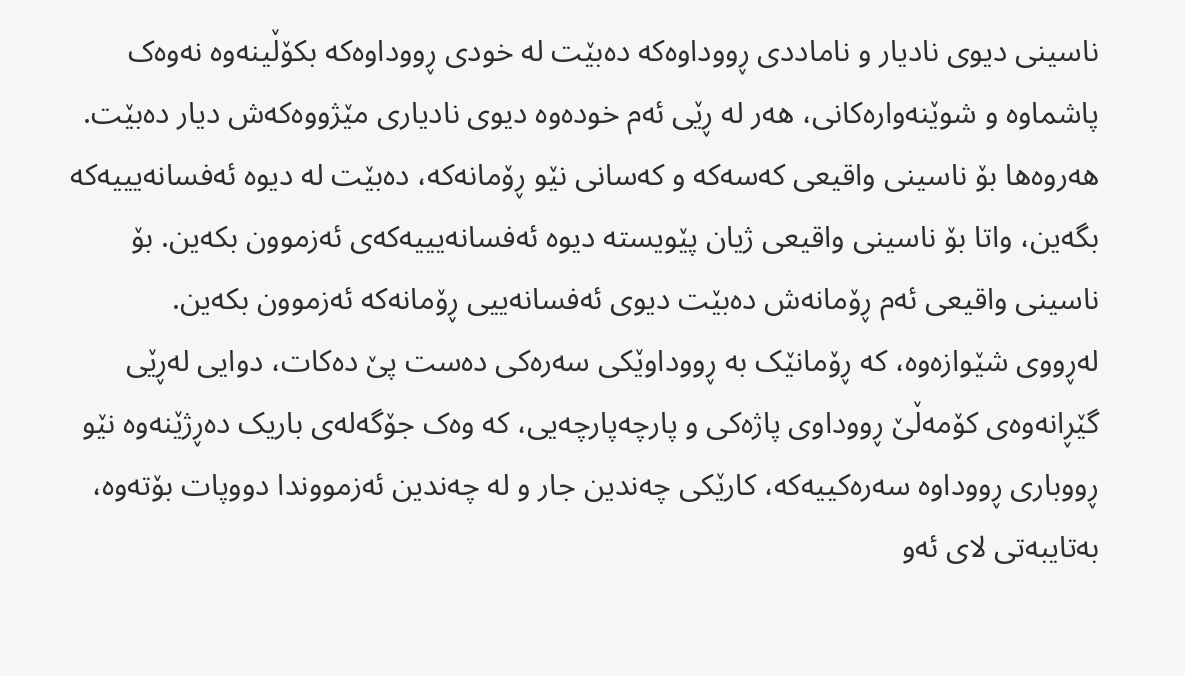ناسینی دیوی نادیار و ناماددی ڕووداوەکە دەبێت لە خودی ڕووداوەکە بکۆڵینەوە نەوەک پاشماوە و شوێنەوارەکانی، هەر لە ڕێی ئەم خودەوە دیوی نادیاری مێژووەکەش دیار دەبێت. هەروەها بۆ ناسینی واقیعی کەسەکە و کەسانی نێو ڕۆمانەکە، دەبێت لە دیوە ئەفسانەیییەکە بگەین، واتا بۆ ناسینی واقیعی ژیان پێویستە دیوە ئەفسانەیییەکەی ئەزموون بکەین. بۆ ناسینی واقیعی ئەم ڕۆمانەش دەبێت دیوی ئەفسانەییی ڕۆمانەکە ئەزموون بکەین.
لەڕووی شێوازەوە، کە ڕۆمانێک بە ڕووداوێکی سەرەکی دەست پێ دەکات، دوایی لەڕێی گێڕانەوەی کۆمەڵێ ڕووداوی پاژەکی و پارچەپارچەیی، کە وەک جۆگەلەی باریک دەڕژێنەوە نێو ڕووباری ڕووداوە سەرەکییەکە، کارێکی چەندین جار و لە چەندین ئەزمووندا دووپات بۆتەوە، بەتایبەتی لای ئەو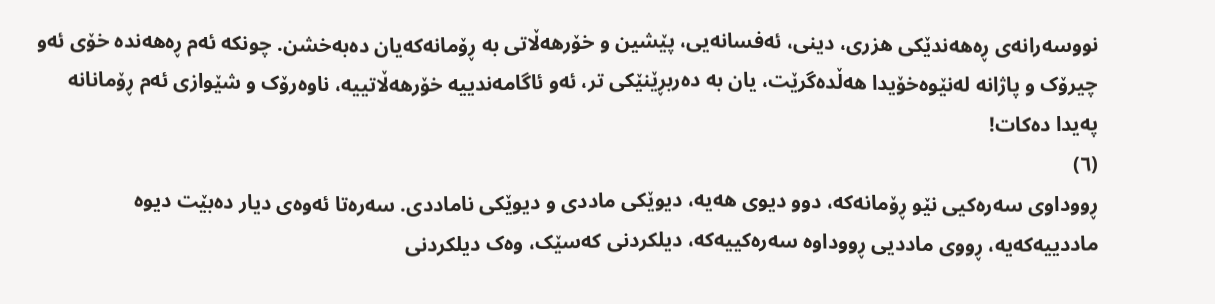نووسەرانەی ڕەهەندێکی هزری، دینی، ئەفسانەیی، پێشین و خۆرهەڵاتی بە ڕۆمانەکەیان دەبەخشن. چونکە ئەم ڕەهەندە خۆی ئەو چیرۆک و پاژانە لەنێوەخۆیدا هەڵدەگرێت، یان بە دەربڕێنێکی تر، ئەو ئاگامەندییە خۆرهەڵاتییە، ناوەرۆک و شێوازی ئەم ڕۆمانانە پەیدا دەکات!
(٦)
ڕووداوی سەرەکیی نێو ڕۆمانەکە، دوو دیوی هەیە، دیوێکی ماددی و دیوێکی ناماددی. سەرەتا ئەوەی دیار دەبێت دیوە ماددییەکەیە، ڕووی ماددیی ڕووداوە سەرەکییەکە، دیلکردنی کەسێک، وەک دیلکردنی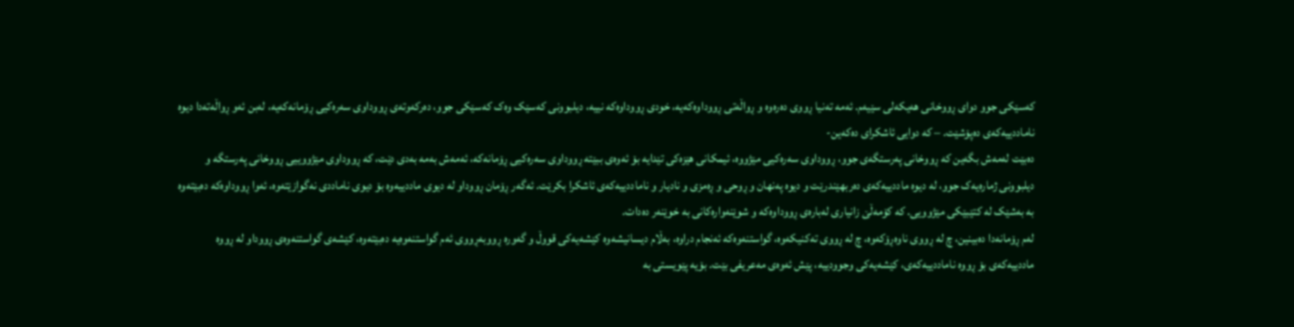کەسێکی جوو دوای ڕووخانی هەیکەلی سێیەم. ئەمە تەنیا ڕووی دەرەوە و ڕواڵەتی ڕووداوەکەیە، خودی ڕووداوەکە نییە، دیلبوونی کەسێک وەک کەسێکی جوو، دەرکەوتەی ڕووداوی سەرەکیی ڕۆمانەکەیە، لەبن ئەو ڕواڵەتەدا دیوە ناماددییەکەی دەپۆشێت. – کە دوایی ئاشکرای دەکەین-
دەبێت لەمەش بگەین کە ڕووخانی پەرستگەی جوو، ڕووداوی سەرەکیی مێژووە، ئیمکانی هێزەکی تێدایە بۆ ئەوەی ببێتە ڕووداوی سەرەکیی ڕۆمانەکە، ئەمەش بەمە بەدی دێت، کە ڕووداوی مێژووییی ڕووخانی پەرستگە و دیلبوونی ژمارەیەک جوو، لە دیوە ماددییەکەی دەربهێندرێت و دیوە پەنهان و ڕوحی و ڕەمزی و نادیار و ناماددییەکەی ئاشکرا بکرێت. ئەگەر ڕۆمان ڕووداو لە دیوی ماددییەوە بۆ دیوی ناماددی نەگوازێتەوە، ئەوا ڕووداوەکە دەبێتەوە بە بەشێک لە کتێبێکی مێژوویی. کە کۆمەڵێ زانیاری لەبارەی ڕووداوەکە و شوێنەوارەکانی بە خوێنەر دەدات.
لەم ڕۆمانەدا دەبینین، چ لە ڕووی ناوەڕۆکەوە، چ لە ڕووی تەکنیکەوە، گواستنەوەکە ئەنجام دراوە، بەڵام دیسانیشەوە کێشەیەکی قووڵ و گەورە ڕووبەڕووی ئەم گواستنەوەیە دەبێتەوە، کێشەی گواستنەوەی ڕووداو لە ڕووە ماددییەکەی بۆ ڕووە ناماددییەکەی، کێشەیەکی وجوودییە، پێش ئەوەی مەعریفی بێت. بۆیە پێویستی بە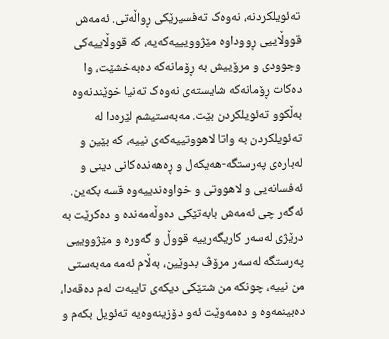تەئویلکردنە، نەوەک تەفسیرێکی ڕواڵەتی. ئەمەش قووڵاییی ڕووداوە مێژوویییەکەیە، کە قووڵاییەکی وجوودی و مرۆییش بە ڕۆمانەکە دەبەخشێت، وا دەکات ڕۆمانەکە شایستەی نەوەک تەنیا خوێندنەوە بەڵکوو تەئویلکردن بێت. مەبەستیشم لێرەدا لە تەئویلکردن بە واتا لاهووتییەکەی نییە، کە بێین و لەبارەی پەرستگە-هەیکەل و ڕەهەندەکانی دینی و ئەفسانەیی و لاهووتی و خواوەندییەوە قسە بکەین. ئەگەر چی ئەمەش بابەتێکی دەوڵەمەندە و دەکرێت بە درێژی لەسەر کاریگەرییە قووڵ و گەورە و مێژووییی پەرستگە لەسەر مرۆڤ بدوێین، بەڵام ئەمە مەبەستی من نییە، چونکە من شتێکی دیکەی تایبەت لەم دەقەدا، دەبینمەوە و دەمەوێت ئەو دۆزینەوەیە تەئویل بکەم و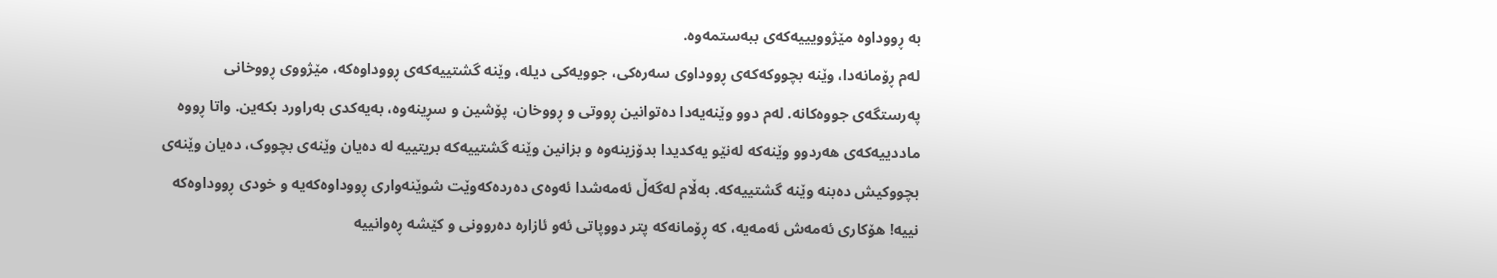بە ڕووداوە مێژوویییەکەی ببەستمەوە.
لەم ڕۆمانەدا، وێنە بچووکەکەی ڕووداوی سەرەکی، جوویەکی دیلە، وێنە گشتییەکەی ڕووداوەکە، مێژووی ڕووخانی پەرستگەی جووەکانە. لەم دوو وێنەیەدا دەتوانین ڕووتی و ڕووخان، پۆشین و سڕینەوە، بەیەکدی بەراورد بکەین. واتا ڕووە ماددییەکەی هەردوو وێنەکە لەنێو یەکدیدا بدۆزینەوە و بزانین وێنە گشتییەکە بریتییە لە دەیان وێنەی بچووک، دەیان وێنەی بچووکیش دەبنە وێنە گشتییەکە. بەڵام لەگەڵ ئەمەشدا ئەوەی دەردەکەوێت شوێنەواری ڕووداوەکەیە و خودی ڕووداوەکە نییە! هۆکاری ئەمەش ئەمەیە، کە ڕۆمانەکە پتر دووپاتی ئەو ئازارە دەروونی و کێشە ڕەوانییە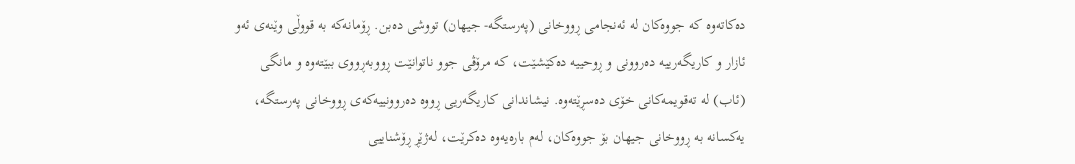دەکاتەوە کە جووەکان لە ئەنجامی ڕووخانی (پەرستگە- جیهان) تووشی دەبن. ڕۆمانەکە بە قووڵی وێنەی ئەو ئازار و کاریگەرییە دەروونی و ڕوحییە دەکێشێت، کە مرۆڤی جوو ناتوانێت ڕووبەڕووی ببێتەوە و مانگی (ئاب) لە تەقویمەکانی خۆی دەسڕێتەوە. نیشاندانی کاریگەریی ڕووە دەروونییەکەی ڕووخانی پەرستگە، یەکسانە بە ڕووخانی جیهان بۆ جووەکان، لەم بارەیەوە دەکرێت، لەژێڕ ڕۆشناییی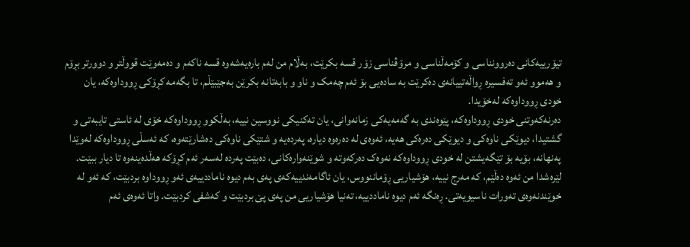تیۆرییەکانی دەروونناسی و کۆمەڵناسی و مرۆڤناسی زۆر قسە بکرێت، بەڵام من لەم بارەیەشەوە قسە ناکەم و دەمەوێت قووڵتر و دوورتر بڕۆم و هەموو ئەو تەفسیرە ڕواڵەتییانەی دەکرێت بە سادەیی بۆ ئەم چەمک و ناو و بابەتانە بکرێن بەجێبێڵم، تا بگەمە کڕۆکی ڕووداوەکە، یان خودی ڕووداوەکە لەخۆیدا.
دەرنەکەوتنی خودی ڕووداوەکە، پێوەندی بە گەمەیەکی زمانەوانی، یان تەکنیکی نووسین نییە، بەڵکوو ڕووداوەکە خۆی لە ئاستی تایبەتی و گشتیدا، دیوێکی ناوەکی و دیوێکی دەرەکی هەیە، ئەوەی لە دەرەوە دیارە، پەردەیە و شتێکی ناوەکی دەشارێتەوە، کە ئەسڵی ڕووداوەکە لەوێدا پەنهانە، بۆیە بۆ تێگەیشتن لە خودی ڕووداوەکە نەوەک دەرکەوتە و شوێنەوارەکانی، دەبێت پەردە لەسەر ئەم کڕۆکە هەڵدەینەوە تا دیار ببێت. لێرەشدا من ئەوە دەڵێم، کە مەرج نییە، هۆشیاریی ڕۆماننووس، یان ئاگامەندییەکەی پەی بەم دیوە ناماددییەی ئەو ڕووداوە بردبێت، کە ئەو لە خوێندنەوەی تەورات ناسیویەتی. ڕەنگە ئەم دیوە ناماددییە، تەنیا هۆشیاریی من پەی پێ بردبێت و کەشفی کردبێت. واتا ئەوەی ئەم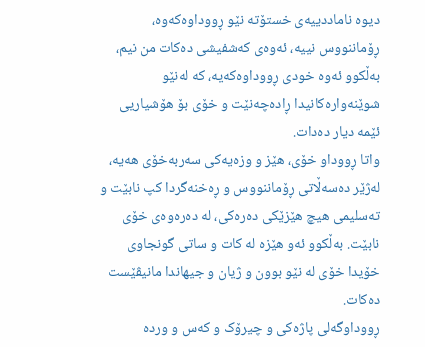دیوە ناماددییەی خستۆتە نێو ڕووداوەکەوە، ڕۆماننووس نییە، ئەوەی کەشفیشی دەکات من نیم، بەڵکوو ئەوە خودی ڕووداوەکەیە، کە لەنێو شوێنەوارەکانیدا ڕادەچەنێت و خۆی بۆ هۆشیاریی ئێمە دیار دەدات.
واتا ڕووداو خۆی، هێز و وزەیەکی سەربەخۆی هەیە، لەژێر دەسەڵاتی ڕۆماننووس و ڕەخنەگردا کپ نابێت و تەسلیمی هیچ هێزێکی دەرەکی، لە دەرەوەی خۆی نابێت. بەڵکوو ئەو هێزە لە کات و ساتی گونجاوی خۆیدا خۆی لە نێو بوون و ژیان و جیهاندا مانیڤێست دەکات.
ڕووداوگەلی پاژەکی و چیرۆک و کەس و وردە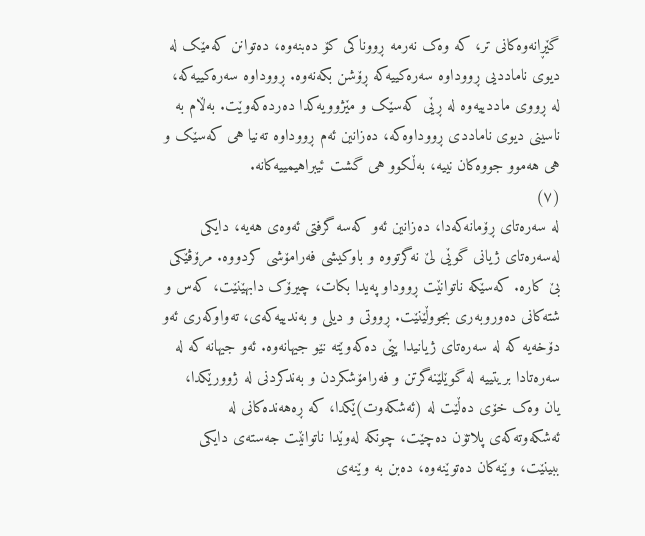گێڕانەوەکانی تر، کە وەک نەرمە ڕووناکی کۆ دەبنەوە، دەتوانن کەمێک لە دیوی ناماددیی ڕووداوە سەرەکییەکە ڕۆشن بکەنەوە. ڕووداوە سەرەکییەکە، لە ڕووی ماددییەوە لە ڕێی کەسێک و مێژوویەکدا دەردەکەوێت. بەڵام بە ناسینی دیوی ناماددی ڕووداوەکە، دەزانین ئەم ڕووداوە تەنیا هی کەسێک و هی هەموو جووەکان نییە، بەڵکوو هی گشت ئیبراهیمییەکانە.
(٧)
لە سەرەتای ڕۆمانەکەدا، دەزانین ئەو کەسە گرفتی ئەوەی هەیە، دایکی لەسەرەتای ژیانی گوێی لێ نەگرتووە و باوکیشی فەرامۆشی کردووە. مرۆڤێکی بێ کارە. کەسێکە ناتوانێت ڕووداو پەیدا بکات، چیرۆک دابهێنێت، کەس و شتەکانی دەوروبەری بجووڵێنێت. ڕووتی و دیلی و بەندییەکەی، تەواوکەری ئەو دۆخەیە کە لە سەرەتای ژیانیدا پێی دەکەوێتە نێو جیهانەوە. ئەو جیهانە کە لە سەرەتادا بریتییە لە گوێلێنەگرتن و فەرامۆشکردن و بەندکردنی لە ژوورێکدا، یان وەک خۆی دەڵێت لە (ئەشکەوت)ێکدا، کە ڕەهەندەکانی لە ئەشکەوتەکەی پلاتۆن دەچێت، چونکە لەوێدا ناتوانێت جەستەی دایکی ببینێت، وێنەکان دەتوێنەوە، دەبن بە وێنەی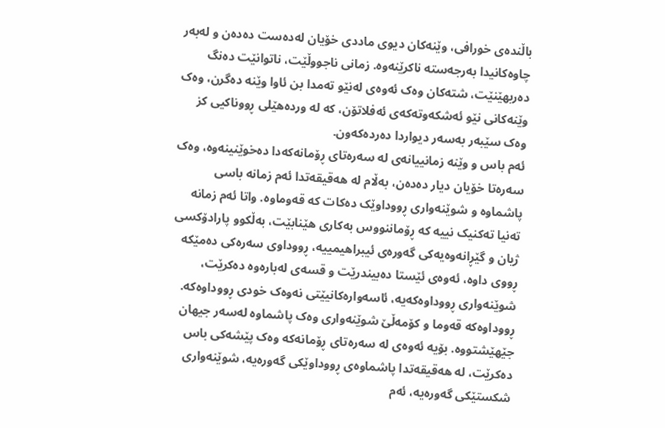باڵندەی خورافی، وێنەکان دیوی ماددی خۆیان لەدەست دەدەن و لەبەر چاوەکانیدا بەرجەستە ناکرێنەوە. زمانی ناجووڵێت، ناتوانێت دەنگ دەربهێنێت، شتەکان وەک ئەوەی لەنێو تەمدا بن ئاوا وێنە دەگرن، وەک وێنەکانی نێو ئەشکەوتەکەی ئەفلاتۆن، کە لە وردەهێلی ڕووناکیی کز وەک سێبەر بەسەر دیواردا دەردەکەون.
ئەم باس و وێنە زمانییانەی لە سەرەتای ڕۆمانەکەدا دەخوێنینەوە، وەک سەرەتا خۆیان دیار دەدەن، بەڵام لە هەقیقەتدا ئەم زمانە باسی پاشماوە و شوێنەواری ڕووداوێک دەکات کە قەوماوە. واتا ئەم زمانە تەنیا تەکنیک نییە کە ڕۆماننووس بەکاری هێنابێت، بەڵکوو پارادۆکسی ژیان و گێڕانەوەیەکی گەورەی ئیبراهیمییە، ڕووداوی سەرەکی دەمێکە ڕووی داوە، ئەوەی ئێستا دەبیندرێت و قسەی لەبارەوە دەکرێت، شوێنەواری ڕووداوەکەیە، ئاسەوارەکانیێتی نەوەک خودی ڕووداوەکە. ڕووداوەکە قەوما و کۆمەڵێ شوێنەواری وەک پاشماوە لەسەر جیهان جێهێشتووە. بۆیە ئەوەی لە سەرەتای ڕۆمانەکە وەک پێشەکی باس دەکرێت، لە هەقیقەتدا پاشماوەی ڕووداوێکی گەورەیە، شوێنەواری شکستێکی گەورەیە، ئەم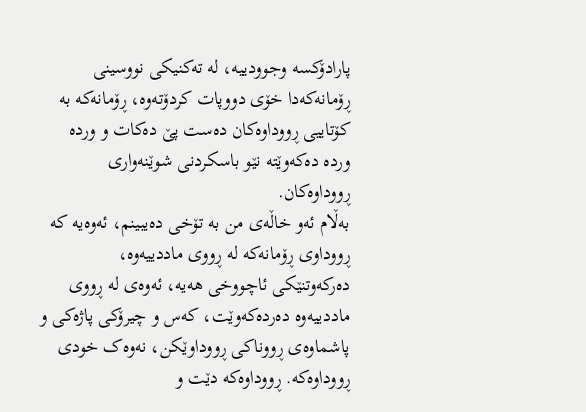پارادۆکسە وجوودییە، لە تەکنیکی نووسینی ڕۆمانەکەدا خۆی دووپات کردۆتەوە، ڕۆمانەکە بە کۆتاییی ڕووداوەکان دەست پێ دەکات و وردە وردە دەکەوێتە نێو باسکردنی شوێنەواری ڕووداوەکان.
بەڵام ئەو خاڵەی من بە تۆخی دەیبینم، ئەوەیە کە ڕووداوی ڕۆمانەکە لە ڕووی ماددییەوە، دەرکەوتنێکی ئاچووخی هەیە، ئەوەی لە ڕووی ماددییەوە دەردەکەوێت، کەس و چیرۆکی پاژەکی و پاشماوەی ڕووناکی ڕووداوێکن، نەوەک خودی ڕووداوەکە. ڕووداوەکە دێت و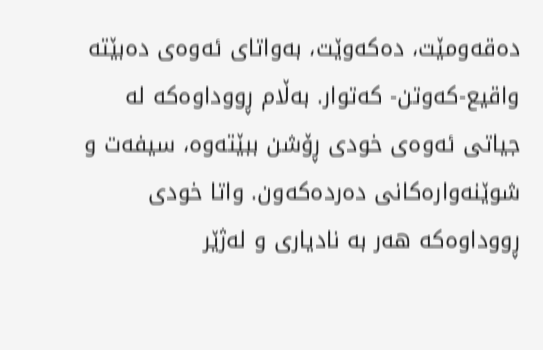دەقەومێت، دەکەوێت، بەواتای ئەوەی دەبێتە واقیع-کەوتن- کەتوار. بەڵام ڕووداوەکە لە جیاتی ئەوەی خودی ڕۆشن ببێتەوە، سیفەت و شوێنەوارەکانی دەردەکەون. واتا خودی ڕووداوەکە هەر بە نادیاری و لەژێر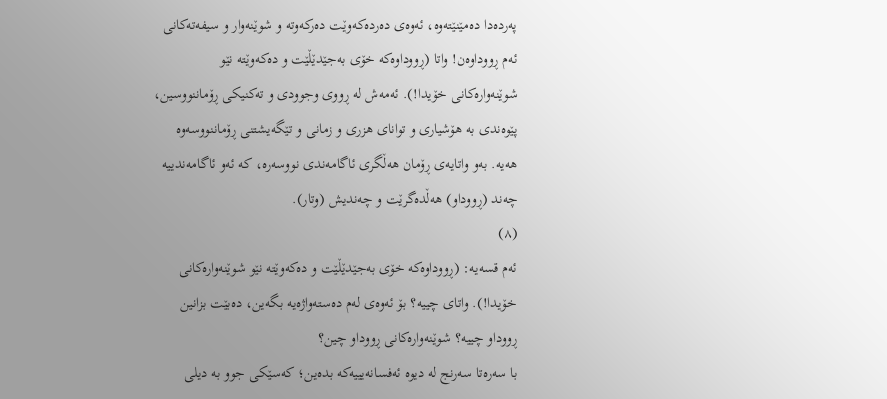پەردەدا دەمێنێتەوە، ئەوەی دەردەکەوێت دەرکەوتە و شوێنەوار و سیفەتەکانی ئەم ڕووداوەن! واتا (ڕووداوەکە خۆی بەجێدێڵێت و دەکەوێتە نێو شوێنەوارەکانی خۆیدا!). ئەمەش لە ڕووی وجوودی و تەکنیکی ڕۆماننووسین، پێوەندی بە هۆشیاری و توانای هزری و زمانی و تێگەیشتنی ڕۆماننووسەوە هەیە. بەو واتایەی ڕۆمان هەڵگری ئاگامەندی نووسەرە، کە ئەو ئاگامەندییە چەند (ڕووداو) هەڵدەگرێت و چەندیش (وتار).
(٨)
ئەم قسەیە: (ڕووداوەکە خۆی بەجێدێڵێت و دەکەوێتە نێو شوێنەوارەکانی خۆیدا!). واتای چییە؟ بۆ ئەوەی لەم دەستەواژەیە بگەین، دەبێت بزانین ڕووداو چییە؟ شوێنەوارەکانی ڕووداو چین؟
با سەرەتا سەرنج لە دیوە ئەفسانەیییەکە بدەین؛ کەسێکی جوو بە دیلی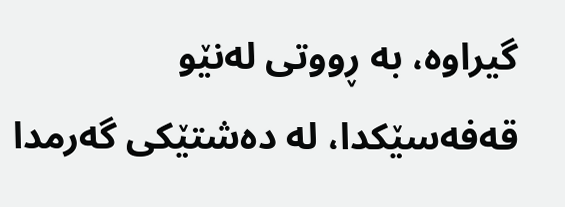گیراوە، بە ڕووتی لەنێو قەفەسێکدا، لە دەشتێکی گەرمدا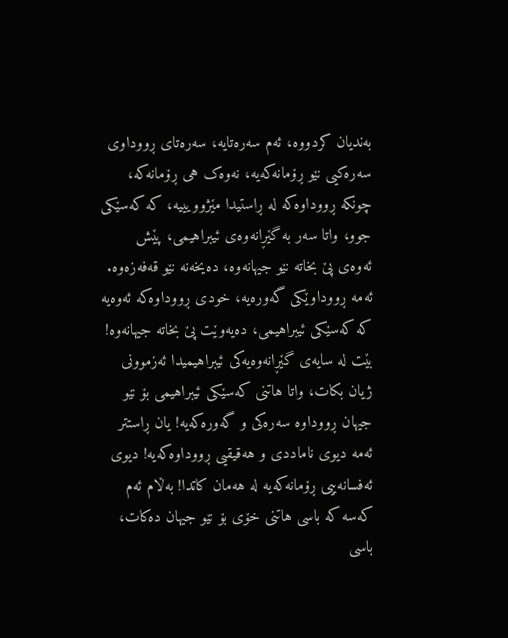بەندیان کردووە، ئەم سەرەتایە، سەرەتای ڕووداوی سەرەکیی نێو ڕۆمانەکەیە، نەوەک هی ڕۆمانەکە، چونکە ڕووداوەکە لە ڕاستیدا مێژوویییە، کە کەسێکی جوو، واتا سەر بە گێڕانەوەی ئیبراهیمی، پێش ئەوەی پێ بخاتە نێو جیهانەوە، دەیخەنە نێو قەفەزەوە. ئەمە ڕووداوێکی گەورەیە، خودی ڕووداوەکە ئەوەیە کە کەسێکی ئیبراهیمی، دەیەوێت پێ بخاتە جیهانەوە! بێت لە سایەی گێڕانەوەیەکی ئیبراهیمیدا ئەزموونی ژیان بکات، واتا هاتنی کەسێکی ئیبراهیمی بۆ نێو جیهان ڕووداوە سەرەکی و گەورەکەیە! یان ڕاستتر ئەمە دیوی ناماددی و هەقیقیی ڕووداوەکەیە! دیوی ئەفسانەییی ڕۆمانەکەیە لە هەمان کاتدا! بەڵام ئەم کەسە کە باسی هاتنی خۆی بۆ نێو جیهان دەکات، باسی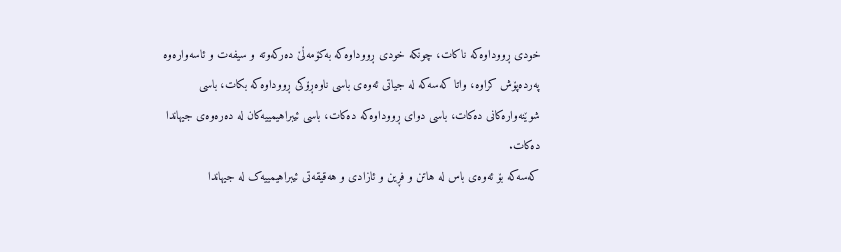خودی ڕووداوەکە ناکات، چونکە خودی ڕووداوەکە بەکۆمەڵێ دەرکەوتە و سیفەت و ئاسەوارەوە پەردەپۆش کراوە، واتا کەسەکە لە جیاتی ئەوەی باسی ناوەڕۆکی ڕووداوەکە بکات، باسی شوێنەوارەکانی دەکات، باسی دوای ڕووداوەکە دەکات، باسی ئیبراهیمییەکان لە دەرەوەی جیهاندا دەکات.
کەسەکە بۆ ئەوەی باس لە هاتن و فڕین و ئازادی و هەقیقەتی ئیبراهیمییەک لە جیهاندا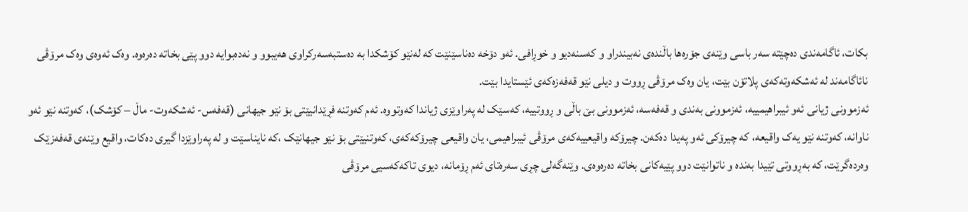بکات، ئاگامەندی دەچێتە سەر باسی وێنەی جۆرەها باڵندەی نەبیندراو و کەسنەدیو و خوڕافی. ئەو دۆخە دەناسێنێت کە لەنێو کۆشکدا بە دەستبەسەرکراوی هەیبوو و نەدەبوایە دوو پێی بخاتە دەرەوە. وەک ئەوەی وەک مرۆڤی نائاگامەند لە ئەشکەوتەکەی پلاتۆن بێت، یان وەک مرۆڤی ڕووت و دیلی نێو قەفەزەکەی ئێستایدا بێت.
ئەزموونی ژیانی ئەو ئیبراهیمییە، ئەزموونی بەندی و قەفەسە، ئەزموونی بێ باڵی و ڕووتییە، کەسێک لە پەراوێزی ژیاندا کەوتووە. ئەم کەوتنە فڕێدانیێتی بۆ نێو جیهانی (قەفەس- ئەشکەوت- ماڵ – کۆشک)، کەوتنە نێو ئەو ناوانە، کەوتنە نێو یەک واقیعە، کە چیرۆکی ئەو پەیدا دەکەن. چیرۆکە واقیعییەکەی مرۆڤی ئیبراهیمی، یان واقیعی چیرۆکەکەی، کەوتنیێتی بۆ نێو جیهانێک ،کە نایناسێت و لە پەراوێزدا گیری دەکات، واقیع وێنەی قەفەزێک وەردەگرێت، کە بەڕووتی تێیدا بەندە و ناتوانێت دوو پێیەکانی بخاتە دەرەوەی. وێنەگەلی چڕی سەرەتای ئەم ڕۆمانە، دیوی تاکەکەسیی مرۆڤی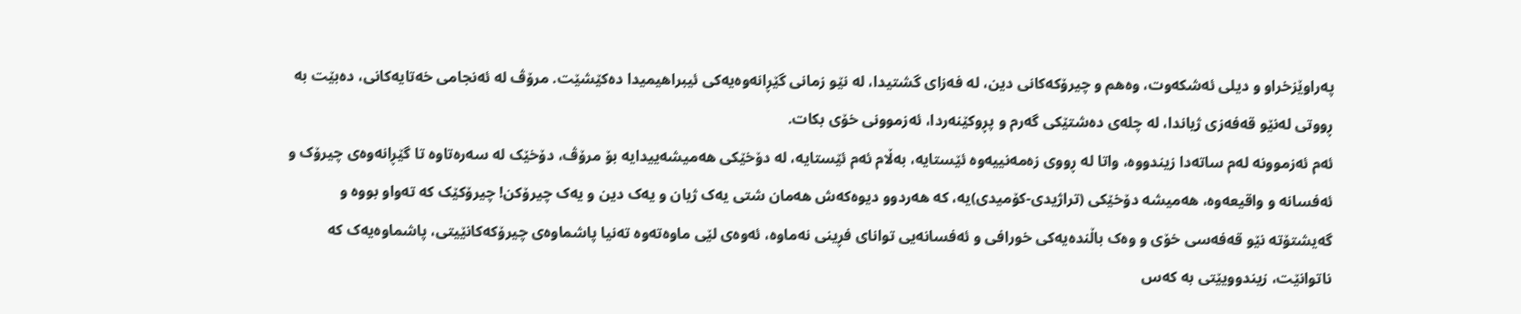پەراوێزخراو و دیلی ئەشکەوت، وەهم و چیرۆکەکانی دین، لە فەزای گشتیدا، لە نێو زمانی گێڕانەوەیەکی ئیبراهیمیدا دەکێشێت. مرۆڤ لە ئەنجامی خەتایەکانی، دەبێت بە ڕووتی لەنێو قەفەزی ژیاندا، لە چلەی دەشتێکی گەرم و پڕوکێنەردا، ئەزموونی خۆی بکات.
ئەم ئەزموونە لەم ساتەدا زیندووە، واتا لە ڕووی زەمەنییەوە ئێستایە، بەڵام ئەم ئێستایە، لە دۆخێکی هەمیشەییدایە بۆ مرۆڤ، دۆخێک لە سەرەتاوە تا گێڕانەوەی چیرۆک و ئەفسانە و واقیعەوە، هەمیشە دۆخێکی (تراژیدی-کۆمیدی)یە، کە هەردوو دیوەکەش هەمان شتی یەک ژیان و یەک دین و یەک چیرۆکن! چیرۆکێک کە تەواو بووە و گەیشتۆتە نێو قەفەسی خۆی و وەک باڵندەیەکی خورافی و ئەفسانەیی توانای فڕینی نەماوە، ئەوەی لێی ماوەتەوە تەنیا پاشماوەی چیرۆکەکانێیتی، پاشماوەیەک کە ناتوانێت، زیندوویێتی بە کەس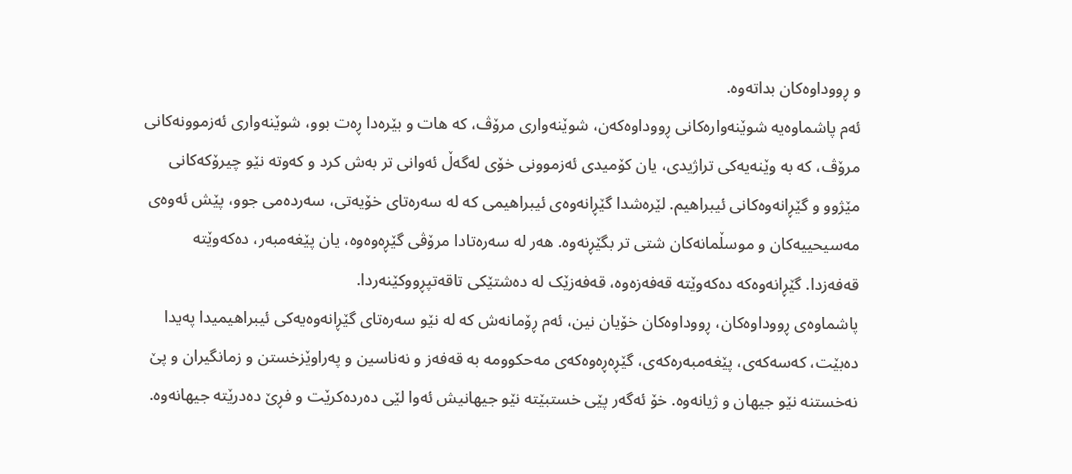و ڕووداوەکان بداتەوە.
ئەم پاشماوەیە شوێنەوارەکانی ڕووداوەکەن، شوێنەواری مرۆڤ، کە هات و بێرەدا ڕەت بوو، شوێنەواری ئەزموونەکانی مرۆڤ، کە بە وێنەیەکی تراژیدی، یان کۆمیدی ئەزموونی خۆی لەگەڵ ئەوانی تر بەش کرد و کەوتە نێو چیرۆکەکانی مێژوو و گێڕانەوەکانی ئیبراهیم. لێرەشدا گێڕانەوەی ئیبراهیمی کە لە سەرەتای خۆیەتی، سەردەمی جوو، پێش ئەوەی مەسیحییەکان و موسڵمانەکان شتی تر بگێڕنەوە. هەر لە سەرەتادا مرۆڤی گێڕەوەوە، یان پێغەمبەر، دەکەوێتە قەفەزدا. گێڕانەوەکە دەکەوێتە قەفەزەوە، قەفەزێک لە دەشتێکی تاقەتپڕووکێنەردا.
پاشماوەی ڕووداوەکان، ڕووداوەکان خۆیان نین، ئەم ڕۆمانەش کە لە نێو سەرەتای گێڕانەوەیەکی ئیبراهیمیدا پەیدا دەبێت، کەسەکەی، پێغەمبەرەکەی، گێڕەڕەوەکەی مەحکوومە بە قەفەز و نەناسین و پەراوێزخستن و زمانگیران و پێ نەخستنە نێو جیهان و ژیانەوە. خۆ ئەگەر پێی خستبێتە نێو جیهانیش ئەوا لێی دەردەکرێت و فڕێ دەدرێتە جیهانەوە.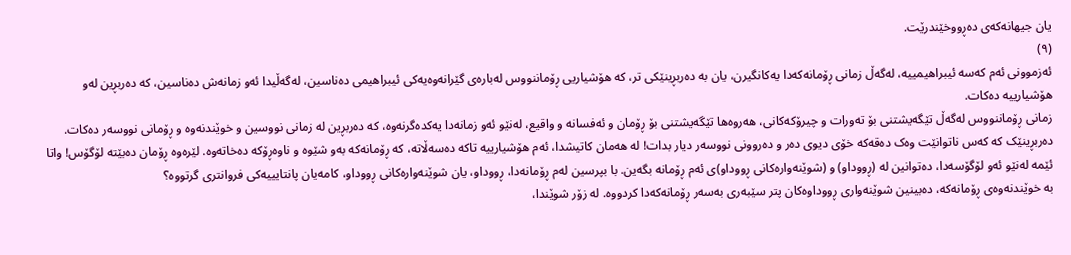یان جیهانەکەی دەڕووخێندرێت.
(٩)
ئەزموونی ئەم کەسە ئیبراهیمییە، لەگەڵ زمانی ڕۆمانەکەدا یەکانگیرن، یان بە دەربڕینێکی تر، کە هۆشیاریی ڕۆماننووس لەبارەی گێرانەوەیەکی ئیبراهیمی دەناسین، لەگەڵیدا ئەو زمانەش دەناسین، کە دەربڕین لەو هۆشیارییە دەکات.
زمانی ڕۆماننووس لەگەڵ تێگەیشتنی بۆ تەورات و چیرۆکەکانی، هەروەها تێگەیشتنی بۆ ڕۆمان و ئەفسانە و واقیع، لەنێو ئەو زمانەدا یەکدەگرنەوە، کە دەربڕین لە زمانی نووسین و خوێندنەوە و ڕۆمانی نووسەر دەکات. دەربڕینێک کە کەس ناتوانێت وەک دەقەکە خۆی دیوی دەر و دەروونی نووسەر دیار بدات! لە هەمان کاتیشدا، ئەم هۆشیارییە تاکە دەسەڵاتە، کە ڕۆمانەکە بەو شێوە و ناوەڕۆکە دەخاتەوە. لێرەوە ڕۆمان دەبێتە لۆگۆس! واتا ئێمە لەنێو ئەو لۆگۆسەدا، دەتوانین لە (ڕووداو) و (شوێنەوارەکانی ڕووداو)ی ئەم ڕۆمانە بگەین. با بپرسین لەم ڕۆمانەدا، ڕووداو، یان شوێنەوارەکانی ڕووداو، کامەیان پانتایییەکی فروانتری گرتووە؟
بە خوێندنەوەی ڕۆمانەکە، دەبینین شوێنەواری ڕووداوەکان پتر سێبەری بەسەر ڕۆمانەکەدا کردووە. لە زۆر شوێندا،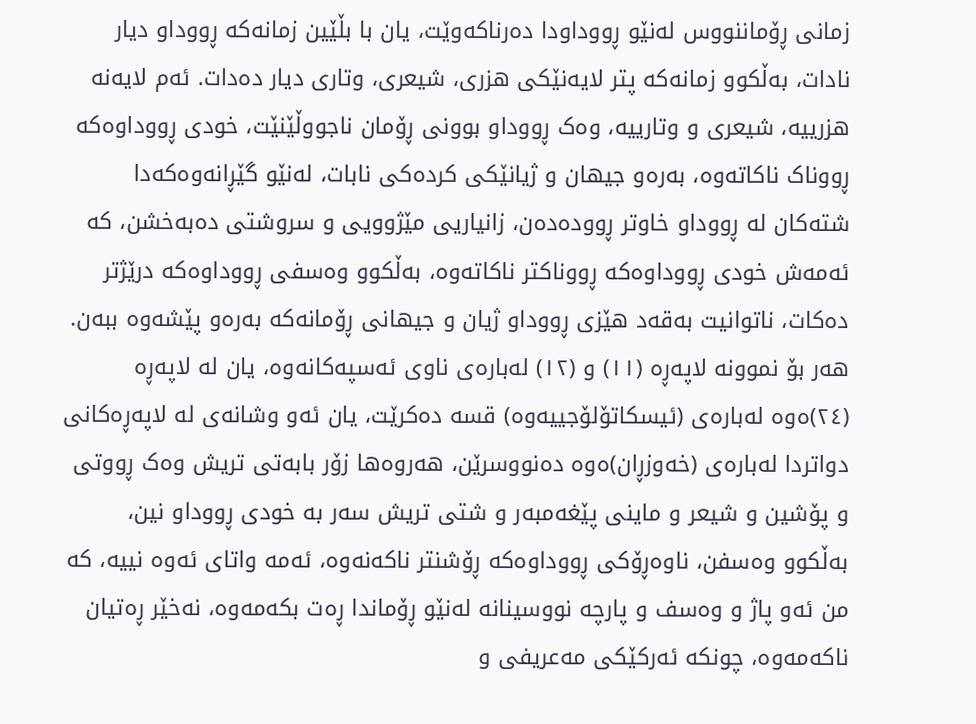زمانی ڕۆماننووس لەنێو ڕووداودا دەرناکەوێت، یان با بڵێین زمانەکە ڕووداو دیار نادات، بەڵکوو زمانەکە پتر لایەنێکی هزری، شیعری، وتاری دیار دەدات. ئەم لایەنە هزرییە، شیعری و وتارییە، وەک ڕووداو بوونی ڕۆمان ناجووڵێنێت، خودی ڕووداوەکە ڕووناک ناکاتەوە، بەرەو جیهان و ژیانێکی کردەکی نابات، لەنێو گێڕانەوەکەدا شتەکان لە ڕووداو خاوتر ڕوودەدەن، زانیاریی مێژوویی و سروشتی دەبەخشن، کە ئەمەش خودی ڕووداوەکە ڕووناکتر ناکاتەوە، بەڵکوو وەسفی ڕووداوەکە درێژتر دەکات، ناتوانیت بەقەد هێزی ڕووداو ژیان و جیهانی ڕۆمانەکە بەرەو پێشەوە ببەن. هەر بۆ نموونە لاپەڕە (١١) و (١٢) لەبارەی ناوی ئەسپەکانەوە، یان لە لاپەڕە (٢٤)ەوە لەبارەی (ئیسکاتۆلۆجییەوە) قسە دەکرێت، یان ئەو وشانەی لە لاپەڕەکانی دواتردا لەبارەی (خەوزڕان)ەوە دەنووسرێن، هەروەها زۆر بابەتی تریش وەک ڕووتی و پۆشین و شیعر و ماینی پێغەمبەر و شتی تریش سەر بە خودی ڕووداو نین، بەڵکوو وەسفن، ناوەڕۆکی ڕووداوەکە ڕۆشنتر ناکەنەوە، ئەمە واتای ئەوە نییە، کە من ئەو پاژ و وەسف و پارچە نووسینانە لەنێو ڕۆماندا ڕەت بکەمەوە، نەخێر ڕەتیان ناکەمەوە، چونکە ئەرکێکی مەعریفی و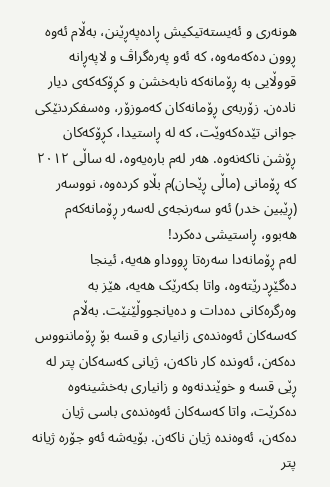هونەری و ئەیستەتیکیش ڕادەپەڕێنن، بەڵام ئەوە ڕوون دەکەمەوە، کە ئەو پەرەگراڤ و لاپەڕانە قووڵایی بە ڕۆمانەکە نابەخشن و کڕۆکەکەی دیار نادەن. زۆربەی ڕۆمانەکان کەموزۆر، وەسفکردنێکی جوانی تێدەکەوێت، کە لە ڕاستیدا، کڕۆکەکان ڕۆشن ناکەنەوە. هەر لەم بارەیەوە، لە ساڵی ٢٠١٢ کە ڕۆمانی (ماڵی ڕێحان)م بڵاو کردەوە، نووسەر (ڕێبین خدر) ئەو سەرنجەی لەسەر ڕۆمانەکەم هەبوو، ڕاستیشی دەکرد!
لەم ڕۆمانەدا سەرەتا ڕووداو هەیە، ئینجا دەگێڕدرێتەوە، واتا بکەرێک هەیە، هێز بە وەرگرەکانی دەدات و دەیانجووڵێنێت. بەڵام کەسەکان ئەوەندەی زانیاری و قسە بۆ ڕۆماننووس دەکەن، ئەوندە کار ناکەن، ژیانی کەسەکان پتر لە ڕێی قسە و خوێندنەوە و زانیاری بەخشینەوە دەکرێت، واتا کەسەکان ئەوەندەی باسی ژیان دەکەن، ئەوەندە ژیان ناکەن. بۆیەشە ئەو جۆرە ژیانە پتر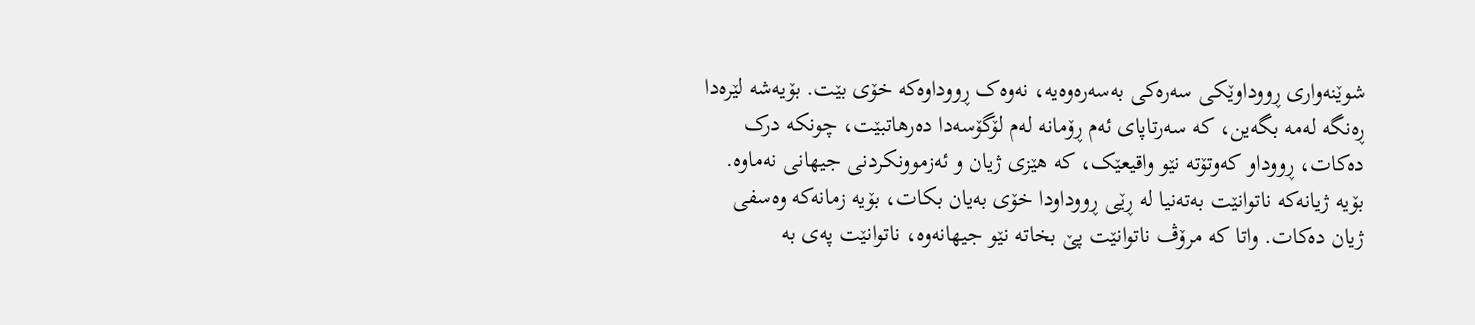شوێنەواری ڕووداوێکی سەرەکی بەسەرەوەیە، نەوەک ڕووداوەکە خۆی بێت. بۆیەشە لێرەدا ڕەنگە لەمە بگەین، کە سەرتاپای ئەم ڕۆمانە لەم لۆگۆسەدا دەرهاتبێت، چونکە درک دەکات، ڕووداو کەوتۆتە نێو واقیعێک، کە هێزی ژیان و ئەزموونکردنی جیهانی نەماوە. بۆیە ژیانەکە ناتوانێت بەتەنیا لە ڕێی ڕووداودا خۆی بەیان بکات، بۆیە زمانەکە وەسفی ژیان دەکات. واتا کە مرۆڤ ناتوانێت پێ بخاتە نێو جیهانەوە، ناتوانێت پەی بە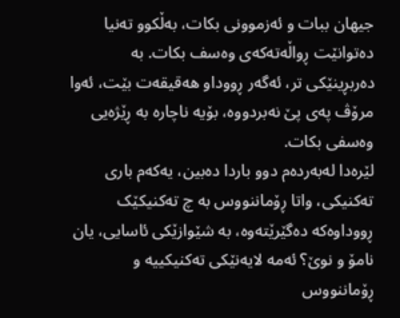جیهان ببات و ئەزموونی بکات، بەڵکوو تەنیا دەتوانێت ڕواڵەتەکەی وەسف بکات. بە دەربڕینێکی تر، ئەگەر ڕووداو هەقیقەت بێت، ئەوا مرۆڤ پەی پێ نەبردووە، بۆیە ناچارە بە ڕێژەیی وەسفی بکات.
لێرەدا لەبەردەم دوو باردا دەبین، یەکەم باری تەکنیکی، واتا ڕۆماننووس بە چ تەکنیکێک ڕووداوەکە دەگێرێتەوە، بە شێوازێکی ئاسایی، یان نامۆ و نوێ؟ ئەمە لایەنێکی تەکنیکییە و ڕۆماننووس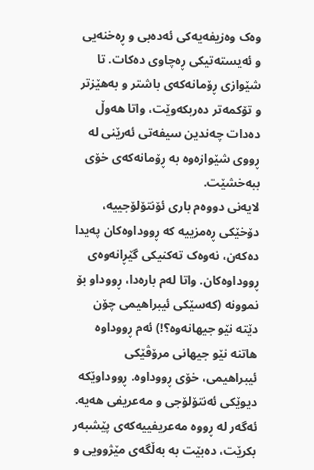وەک وەزیفەیەکی ئەدەبی و ڕەخنەیی و ئەیستەتیکی ڕەچاوی دەکات. تا شێوازی ڕۆمانەکەی باشتر و بەهێزتر و تۆکمەتر دەربکەوێت، واتا هەوڵ دەدات چەندین سیفەتی ئەرێنی لە ڕووی شێوازەوە بە ڕۆمانەکەی خۆی ببەخشێت.
لایەنی دووەم باری ئۆنتۆلۆجییە، دۆخێکی ڕەمزییە کە ڕووداوەکان پەیدا دەکەن، نەوەک تەکنیکی گێڕانەوەی ڕووداوەکان. واتا لەم بارەدا، ڕووداو بۆ نموونە (کەسێکی ئیبراهیمی چۆن دێتە نێو جیهانەوە؟!) ئەم ڕووداوە هاتنە نێو جیهانی مرۆڤێکی ئیبراهیمی، خۆی ڕووداوە. ڕووداوێکە دیوێکی ئەنتۆلۆجی و مەعریفی هەیە. ئەگەر لە ڕووە مەعریفییەکەی پێشبەر بکرێت، دەبێت بە بەڵگەی مێژوویی و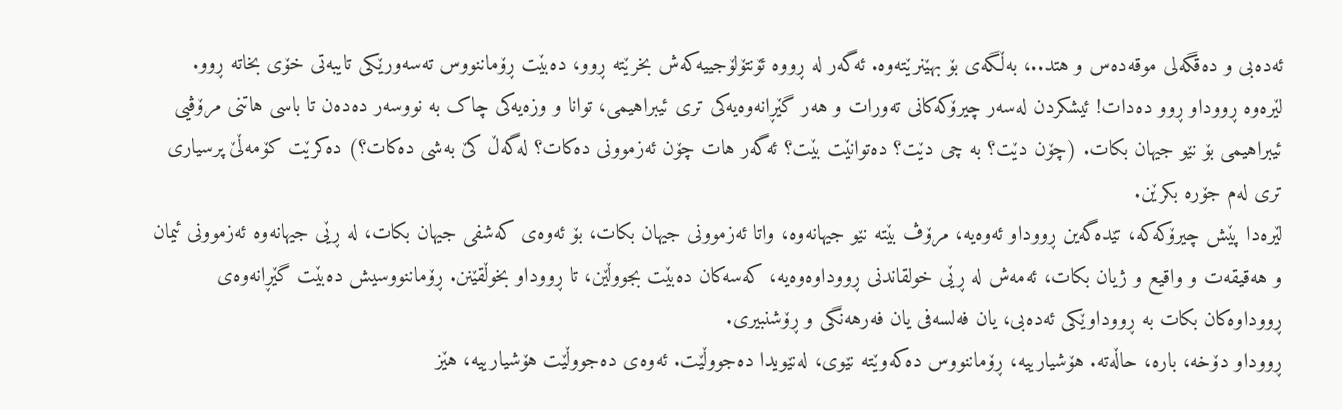ئەدەبی و دەقگەلی موقەدەس و هتد..، بەڵگەی بۆ بهێنرێتەوە. ئەگەر لە ڕووە ئۆنتۆلۆجییەکەش بخرێتە ڕوو، دەبێت ڕۆماننووس تەسەورێکی تایبەتی خۆی بخاتە ڕوو. لێرەوە ڕووداو ڕوو دەدات! ئیشکردن لەسەر چیرۆکەکانی تەورات و هەر گێڕانەوەیەکی تری ئیبراهیمی، توانا و وزەیەکی چاک بە نووسەر دەدەن تا باسی هاتنی مرۆڤیی ئیبراهیمی بۆ نێو جیهان بکات. (چۆن دێت؟ بە چی دێت؟ دەتوانێت بێت؟ ئەگەر هات چۆن ئەزموونی دەکات؟ لەگەڵ کێ بەشی دەکات؟) دەکرێت کۆمەڵێ پرسیاری تری لەم جۆرە بکرێن.
لێرەدا پێش چیرۆکەکە، تێدەگەین ڕووداو ئەوەیە، مرۆڤ بێتە نێو جیهانەوە، واتا ئەزموونی جیهان بکات، بۆ ئەوەی کەشفی جیهان بکات، لە ڕێی جیهانەوە ئەزموونی ئیمان و هەقیقەت و واقیع و ژیان بکات، ئەمەش لە ڕێی خولقاندنی ڕووداوەوەیە، کەسەکان دەبێت بجووڵێن، تا ڕووداو بخوڵقێنن. ڕۆماننووسیش دەبێت گێڕانەوەی ڕووداوەکان بکات بە ڕووداوێکی ئەدەبی، یان فەلسەفی یان فەرهەنگی و ڕۆشنبیری.
ڕووداو دۆخە، بارە، حاڵەتە. هۆشیارییە، ڕۆماننووس دەکەوێتە نێوی، لەنێویدا دەجووڵێت. ئەوەی دەجووڵێت هۆشیارییە، هێز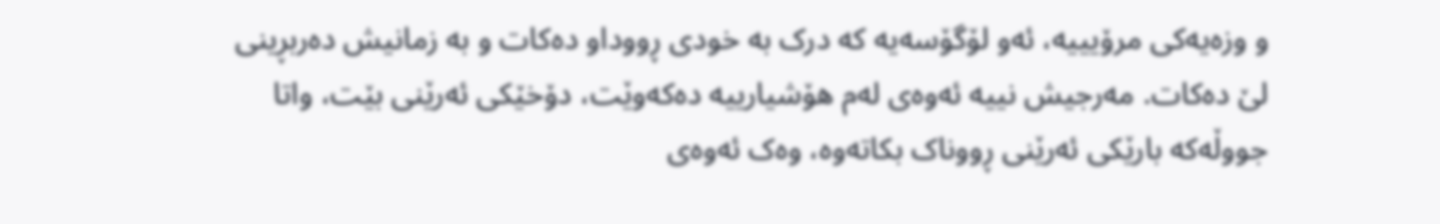و وزەیەکی مرۆیییە، ئەو لۆگۆسەیە کە درک بە خودی ڕووداو دەکات و بە زمانیش دەربڕینی لێ دەکات. مەرجیش نییە ئەوەی لەم هۆشیارییە دەکەوێت، دۆخێکی ئەرێنی بێت، واتا جووڵەکە بارێکی ئەرێنی ڕووناک بکاتەوە، وەک ئەوەی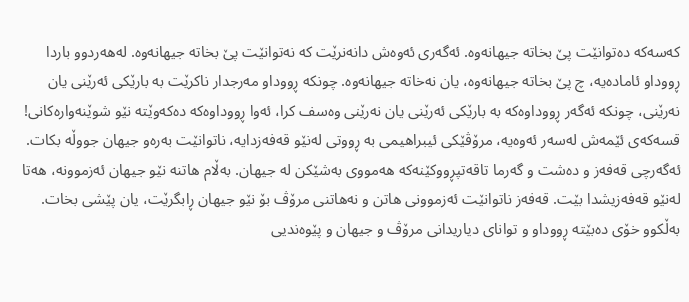کەسەکە دەتوانێت پێ بخاتە جیهانەوە. ئەگەری ئەوەش دانەنرێت کە نەتوانێت پێ بخاتە جیهانەوە. لەهەردوو باردا ڕووداو ئامادەیە، چ پێ بخاتە جیهانەوە، یان نەخاتە جیهانەوە. چونکە ڕووداو مەرجدار ناکرێت بە بارێکی ئەرێنی یان نەرێنی، چونکە ئەگەر ڕووداوەکە بە بارێکی ئەرێنی یان نەرێنی وەسف کرا، ئەوا ڕووداوەکە دەکەوێتە نێو شوێنەوارەکانی!
قسەکەی ئێمەش لەسەر ئەوەیە، مرۆڤێکی ئیبراهیمی بە ڕووتی لەنێو قەفەزدایە، ناتوانێت بەرەو جیهان جووڵە بکات. ئەگەرچی قەفەز و دەشت و گەرما تاقەتپڕووکێنەکە هەمووی بەشێکن لە جیهان. بەڵام هاتنە نێو جیهان ئەزموونە، هەتا لەنێو قەفەزیشدا بێت. قەفەز ناتوانێت ئەزموونی هاتن و نەهاتنی مرۆڤ بۆ نێو جیهان ڕابگرێت، یان پێشی بخات. بەڵکوو خۆی دەبێتە ڕووداو و توانای دیاریدانی مرۆڤ و جیهان و پێوەندیی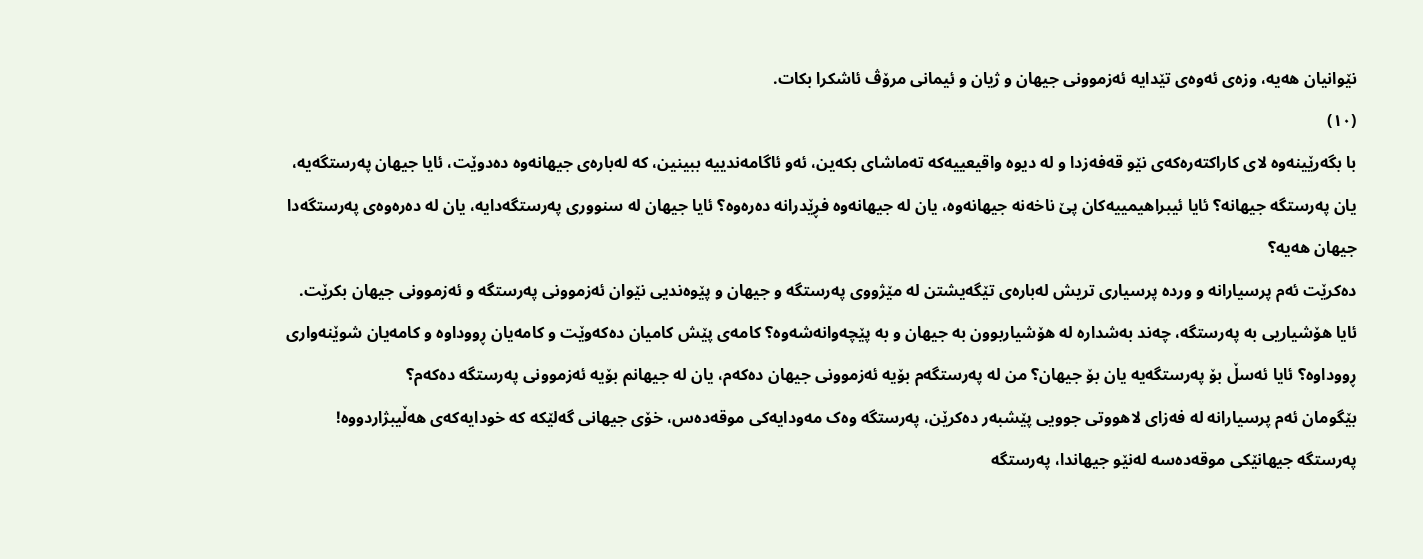نێوانیان هەیە، وزەی ئەوەی تێدایە ئەزموونی جیهان و ژیان و ئیمانی مرۆڤ ئاشکرا بکات.
(١٠)
با بگەرێینەوە لای کاراکتەرەکەی نێو قەفەزدا و لە دیوە واقیعییەکە تەماشای بکەین، ئەو ئاگامەندییە ببینین، کە لەبارەی جیهانەوە دەدوێت، ئایا جیهان پەرستگەیە، یان پەرستگە جیهانە؟ ئایا ئیبراهیمییەکان پێ ناخەنە جیهانەوە، یان لە جیهانەوە فڕێدرانە دەرەوە؟ ئایا جیهان لە سنووری پەرستگەدایە، یان لە دەرەوەی پەرستگەدا جیهان هەیە؟
دەکرێت ئەم پرسیارانە و وردە پرسیاری تریش لەبارەی تێگەیشتن لە مێژووی پەرستگە و جیهان و پێوەندیی نێوان ئەزموونی پەرستگە و ئەزموونی جیهان بکرێت. ئایا هۆشیاریی بە پەرستگە، چەند بەشدارە لە هۆشیاربوون بە جیهان و بە پێچەوانەشەوە؟ کامەی پێش کامیان دەکەوێت و کامەیان ڕووداوە و کامەیان شوێنەواری ڕووداوە؟ ئایا ئەسڵ بۆ پەرستگەیە یان بۆ جیهان؟ من لە پەرستگەم بۆیە ئەزموونی جیهان دەکەم، یان لە جیهانم بۆیە ئەزموونی پەرستگە دەکەم؟
بێگومان ئەم پرسیارانە لە فەزای لاهووتی جوویی پێشبەر دەکرێن، پەرستگە وەک مەودایەکی موقەدەس، خۆی جیهانی گەلێکە کە خودایەکەی هەڵیبژاردووە! پەرستگە جیهانێکی موقەدەسە لەنێو جیهاندا، پەرستگە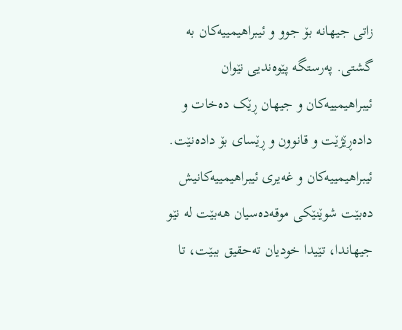زاتی جیهانە بۆ جوو و ئیبراهیمییەکان بە گشتی. پەرستگە پێوەندیی نێوان ئیبراهیمییەکان و جیهان ڕێک دەخات و دادەڕێژێت و قانوون و ڕێسای بۆ دادەنێت. ئیبراهیمییەکان و غەیری ئیبراهیمییەکانیش دەبێت شوێنێکی موقەدەسیان هەبێت لە نێو جیهاندا، تێیدا خودیان تەحقیق ببێت، تا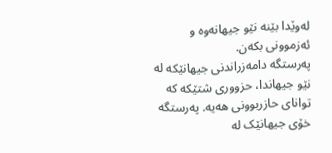لەوێدا بێنە نێو جیهانەوە و ئەزموونی بکەن.
پەرستگە دامەزراندنی جیهانێکە لە نێو جیهاندا، حزووری شتێکە کە توانای حازربوونی هەیە. پەرستگە خۆی جیهانێک لە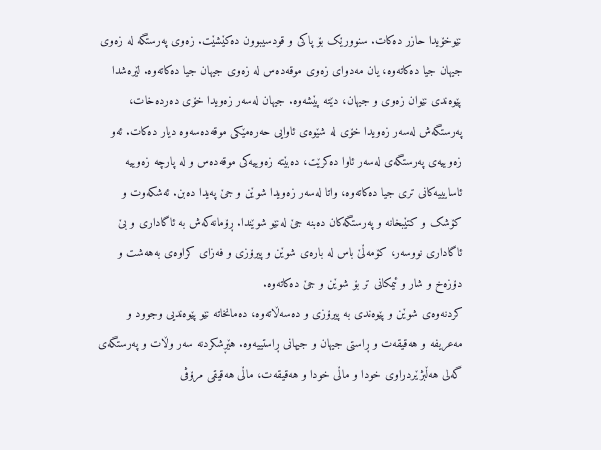نێوخۆیدا حازر دەکات. سنوورێک بۆ پاکی و قودسیبوون دەکێشێت. زەوی پەرستگە لە زەوی جیهان جیا دەکاتەوە، یان مەدوای زەوی موقەدەس لە زەوی جیهان جیا دەکاتەوە. لێرەشدا پێوەندی نێوان زەوی و جیهان، دێتە پێشەوە. جیهان لەسەر زەویدا خۆی دەردەخات، پەرستگەش لەسەر زەویدا خۆی لە شێوەی ئاوایی حەرەمێکی موقەدەسەوە دیار دەکات. ئەو زەوییەی پەرستگەی لەسەر ئاوا دەکرێت، دەبێتە زەوییەکی موقەدەس و لە پارچە زەوییە ئاسایییەکانی تری جیا دەکاتەوە، واتا لەسەر زەویدا شوێن و جێ پەیدا دەبن. ئەشکەوت و کۆشک و کتێبخانە و پەرستگەکان دەبنە جێ لەنێو شوێندا. ڕۆمانەکەش بە ئاگاداری و بێ ئاگاداری نووسەر، کۆمەڵێ باس لە بارەی شوێن و پیرۆزی و فەزای کراوەی بەهەشت و دۆزەخ و شار و ئیمکانی تر بۆ شوێن و جێ دەکاتەوە.
کردنەوەی شوێن و پێوەندی بە پیرۆزی و دەسەڵاتەوە، دەمانخاتە نێو پێوەندیی وجوود و مەعریفە و هەقیقەت و ڕاستی جیهان و جیهانی ڕاستییەوە. هێڕشکردنە سەر وڵات و پەرستگەی گەلی هەڵبژێردراوی خودا و ماڵی خودا و هەقیقەت، ماڵی هەقیقی مرۆڤی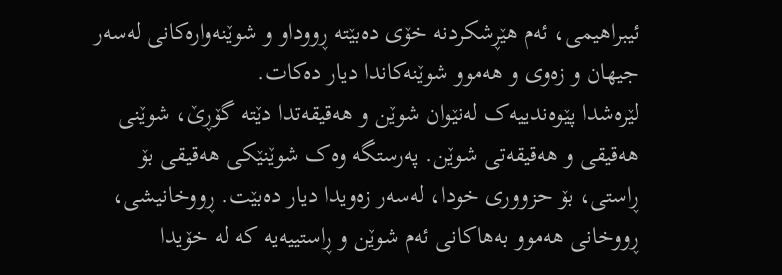ئیبراهیمی، ئەم هێڕشکردنە خۆی دەبێتە ڕووداو و شوێنەوارەکانی لەسەر جیهان و زەوی و هەموو شوێنەکاندا دیار دەکات.
لێرەشدا پێوەندییەک لەنێوان شوێن و هەقیقەتدا دێتە گۆڕێ، شوێنی هەقیقی و هەقیقەتی شوێن. پەرستگە وەک شوێنێکی هەقیقی بۆ ڕاستی، بۆ حزووری خودا، لەسەر زەویدا دیار دەبێت. ڕووخانیشی، ڕووخانی هەموو بەهاکانی ئەم شوێن و ڕاستییەیە کە لە خۆیدا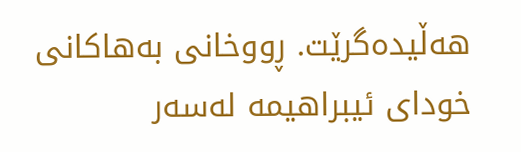هەڵیدەگرێت. ڕووخانی بەهاکانی خودای ئیبراهیمە لەسەر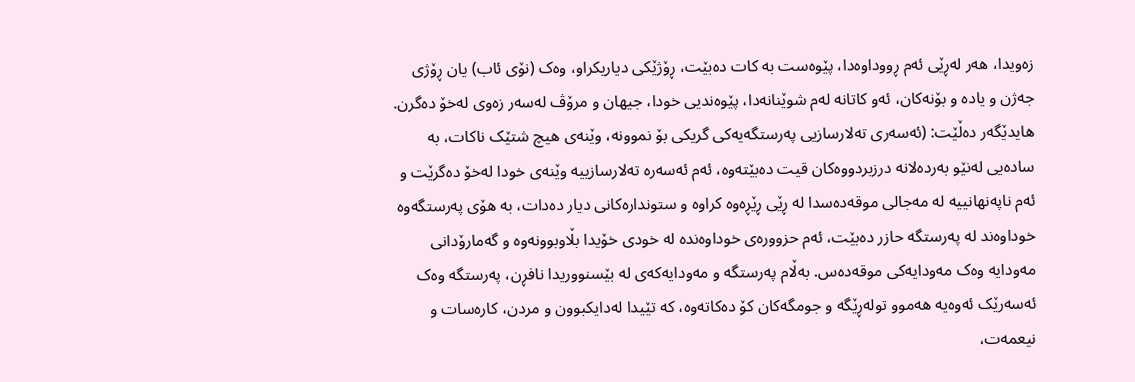زەویدا، هەر لەڕێی ئەم ڕووداوەدا، پێوەست بە کات دەبێت، ڕۆژێکی دیاریکراو، وەک (نۆی ئاب) یان ڕۆژی جەژن و یادە و بۆنەکان، ئەو کاتانە لەم شوێنانەدا، پێوەندیی خودا، جیهان و مرۆڤ لەسەر زەوی لەخۆ دەگرن.
هایدێگەر دەڵێت: (ئەسەری تەلارسازیی پەرستگەیەکی گریکی بۆ نموونە، وێنەی هیچ شتێک ناکات، بە سادەیی لەنێو بەردەلانە درزبردووەکان قیت دەبێتەوە، ئەم ئەسەرە تەلارسازییە وێنەی خودا لەخۆ دەگرێت و ئەم ناپەنهانییە لە مەجالی موقەدەسدا لە ڕێی ڕێڕەوە کراوە و ستوندارەکانی دیار دەدات، بە هۆی پەرستگەوە خوداوەند لە پەرستگە حازر دەبێت، ئەم حزوورەی خوداوەندە لە خودی خۆیدا بڵاوبوونەوە و گەمارۆدانی مەودایە وەک مەودایەکی موقەدەس. بەڵام پەرستگە و مەودایەکەی لە بێسنووریدا نافڕن، پەرستگە وەک ئەسەرێک ئەوەیە هەموو تولەڕێگە و جومگەکان کۆ دەکاتەوە، کە تێیدا لەدایکبوون و مردن، کارەسات و نیعمەت،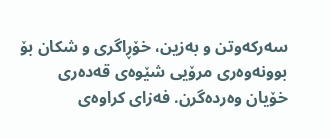سەرکەوتن و بەزین، خۆڕاگری و شکان بۆ بوونەوەری مرۆیی شێوەی قەدەری خۆیان وەردەگرن. فەزای کراوەی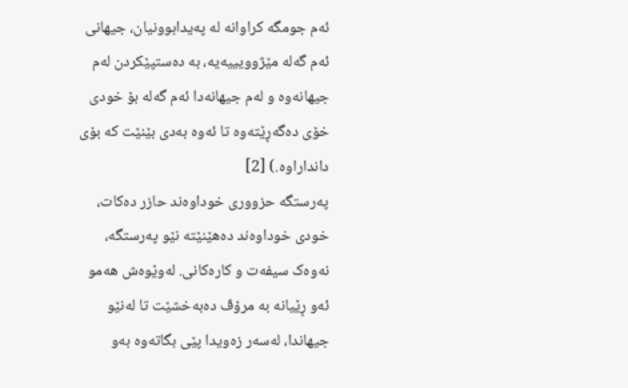ئەم جومگە کراوانە لە پەیدابوونیان، جیهانی ئەم گەلە مێژوویییەیە، بە دەستپێکردن لەم جیهانەوە و لەم جیهانەدا ئەم گەلە بۆ خودی خۆی دەگەڕێتەوە تا ئەوە بەدی بێنێت کە بۆی دانداراوە.) [2]
پەرستگە حزووری خوداوەند حازر دەکات، خودی خوداوەند دەهێنێتە نێو پەرستگە، نەوەک سیفەت و کارەکانی. لەوێوەش هەمو ئەو ڕێیانە بە مرۆڤ دەبەخشێت تا لەنێو جیهاندا، لەسەر زەویدا پێی بگاتەوە بەو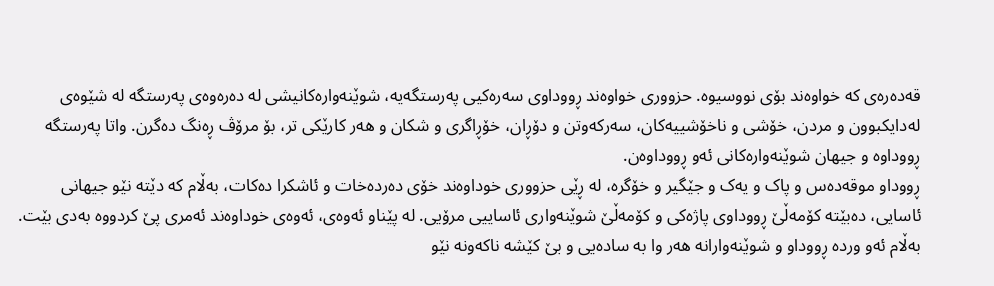قەدەرەی کە خواوەند بۆی نووسیوە. حزووری خواوەند ڕووداوی سەرەکیی پەرستگەیە، شوێنەوارەکانیشی لە دەرەوەی پەرستگە لە شێوەی لەدایکبوون و مردن، خۆشی و ناخۆشییەکان، سەرکەوتن و دۆڕان، خۆڕاگری و شکان و هەر کارێکی تر، بۆ مرۆڤ ڕەنگ دەگرن. واتا پەرستگە ڕووداوە و جیهان شوێنەوارەکانی ئەو ڕووداوەن.
ڕووداو موقەدەس و پاک و یەک و جێگیر و خۆگرە، لە ڕێی حزووری خوداوەند خۆی دەردەخات و ئاشکرا دەکات، بەڵام کە دێتە نێو جیهانی ئاسایی، دەبێتە کۆمەڵێ ڕووداوی پاژەکی و کۆمەڵێ شوێنەواری ئاساییی مرۆیی. لە پێناو ئەوەی، ئەوەی خوداوەند ئەمری پێ کردووە بەدی بێت. بەڵام ئەو وردە ڕووداو و شوێنەوارانە هەر وا بە سادەیی و بێ کێشە ناکەونە نێو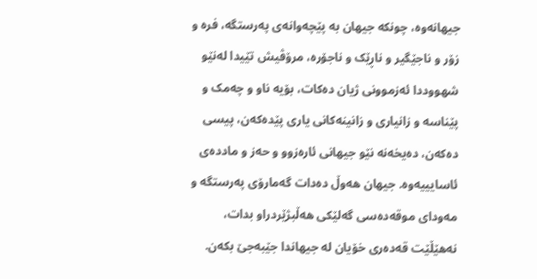جیهانەوە، چونکە جیهان بە پێچەوانەی پەرستگە، فرە و زۆر و ناجێگیر و ناڕێک و ناجۆرە، مرۆڤیش تێیدا لەنێو شهووددا ئەزموونی ژیان دەکات، بۆیە ناو و چەمک و پێناسە و زانیاری و زانینەکانی یاری پێدەکەن، پیسی دەکەن، دەیخەنە نێو جیهانی ئارەزوو و حەز و ماددەی ئاسایییەوە. جیهان هەوڵ دەدات گەمارۆی پەرستگە و مەودای موقەدەسی گەلێکی هەڵبژێردراو بدات، نەهێڵێت قەدەری خۆیان لە جیهاندا جێبەجێ بکەن.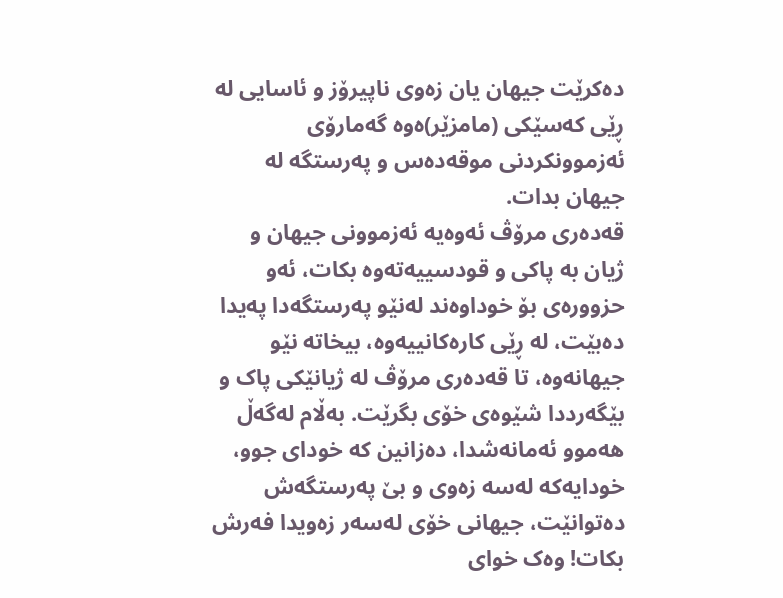دەکرێت جیهان یان زەوی ناپیرۆز و ئاسایی لە ڕێی کەسێکی (مامزێر)ەوە گەمارۆی ئەزموونکردنی موقەدەس و پەرستگە لە جیهان بدات.
قەدەری مرۆڤ ئەوەیە ئەزموونی جیهان و ژیان بە پاکی و قودسییەتەوە بکات، ئەو حزوورەی بۆ خوداوەند لەنێو پەرستگەدا پەیدا دەبێت، لە ڕێی کارەکانییەوە، بیخاتە نێو جیهانەوە، تا قەدەری مرۆڤ لە ژیانێکی پاک و بێگەرددا شێوەی خۆی بگرێت. بەڵام لەگەڵ هەموو ئەمانەشدا، دەزانین کە خودای جوو، خودایەکە لەسە زەوی و بێ پەرستگەش دەتوانێت، جیهانی خۆی لەسەر زەویدا فەرش بکات! وەک خوای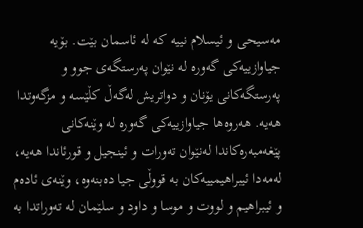مەسیحی و ئیسلام نییە کە لە ئاسمان بێت. بۆیە جیاوازییەکی گەورە لە نێوان پەرستگەی جوو و پەرستگەکانی یۆنان و دواتریش لەگەڵ کڵێسە و مزگەوتدا هەیە. هەروەها جیاوازییەکی گەورە لە وێنەکانی پێغەمبەرەکاندا لەنێوان تەورات و ئینجیل و قورئاندا هەیە، لەمەدا ئیبراهیمییەکان بە قووڵی جیا دەبنەوە، وێنەی ئادەم و ئیبراهیم و لووت و موسا و داود و سلێمان لە تەوراتدا بە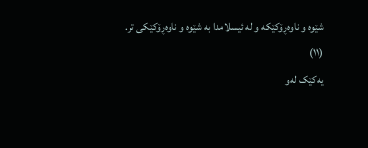شێوە و ناوەڕۆکێکە و لە ئیسلامدا بە شێوە و ناوەڕۆکێکی تر.
(١١)
یەکێک لەو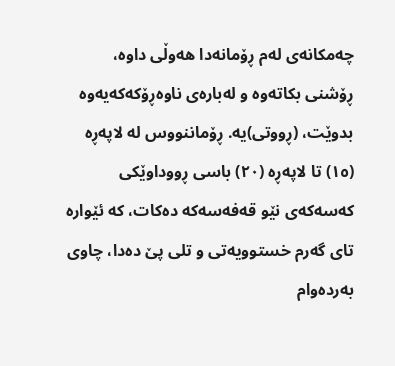چەمکانەی لەم ڕۆمانەدا هەوڵی داوە، ڕۆشنی بکاتەوە و لەبارەی ناوەڕۆکەکەیەوە بدوێت، (ڕووتی)یە. ڕۆماننووس لە لاپەڕە (١٥) تا لاپەڕە (٢٠) باسی ڕووداوێکی کەسەکەی نێو قەفەسەکە دەکات، کە ئێوارە تای گەرم خستوویەتی و تلی پێ دەدا، چاوی بەردەوام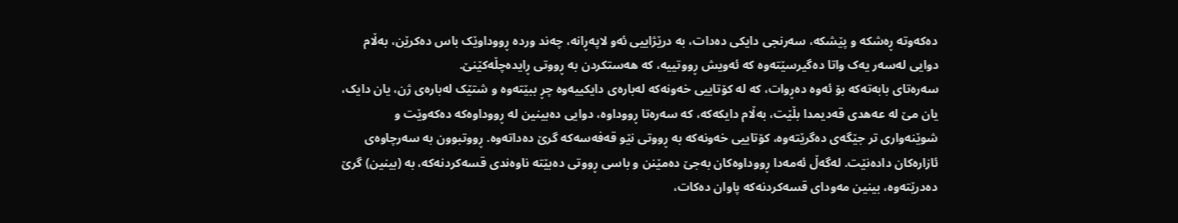دەکەوتە ڕەشکە و پێشکە، سەرنجی دایکی دەدات، بە درێژاییی ئەو لاپەڕانە، چەند وردە ڕووداوێک باس دەکرێن، بەڵام دوایی لەسەر یەک واتا دەگیرسێتەوە کە ئەویش ڕووتییە، کە هەستکردن بە ڕووتی ڕایدەچڵەکێنێ.
سەرەتای بابەتەکە بۆ ئەوە دەڕوات، کە لە کۆتاییی خەونەکە لەبارەی دایکییەوە چڕ ببێتەوە و شتێک لەبارەی ژن، یان دایک، یان مێ لە عەهدی قەدیمدا بڵێت، بەڵام دایکەکە، کە سەرەتا ڕووداوە، دوایی دەبینین لە ڕووداوەکە دەکەوێت و شوێنەواری تر جێگەی دەگرێتەوە، کۆتاییی خەونەکە بە ڕووتی نێو قەفەسەکە گرێ دەداتەوە. ڕووتبوون بە سەرچاوەی ئازارەکان دادەنێت. لەگەڵ ئەمەدا ڕووداوەکان بەجێ دەمێنن و باسی ڕووتی دەبێتە ناوەندی قسەکردنەکە، بە (بینین) گرێ دەدرێتەوە، بینین مەودای قسەکردنەکە پاوان دەکات،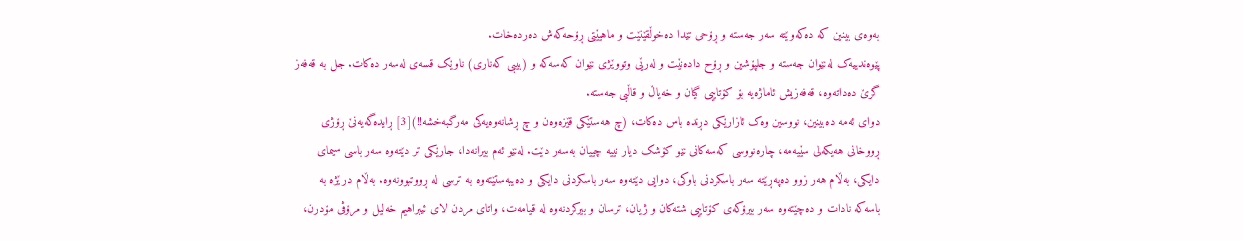بەوەی بینین کە دەکەوێتە سەر جەستە و ڕۆحی تێدا دەخوڵقێنێت و ماهیێتی ڕۆحەکەش دەردەخات.
پێوەندییەک لەنێوان جەستە و جلپۆشین و ڕۆح دادەنێت و لەرێی وتووێژی نێوان کەسەکە و (بیبی کەناری) ناوێک قسەی لەسەر دەکات. جل بە قەفەز گرێ دەداتەوە، قەفەزیش ئاماژەیە بۆ کۆتاییی گیان و خەیاڵ و قاڵبی جەستە.
دوای ئەمە دەبینین، نووسین وەک ئازارێکی دڕندە باس دەکات، (چ هەستێکی قێزەوەن و چ ڕشانەوەیەکی مەرگبەخشە!!)[3] ڕایدەگەیەنێ ڕۆژی ڕووخانی هەیکەلی سێیەمە، چارەنووسی کەسەکانی نێو کۆشک دیار نییە چییان بەسەر دێت. لەنێو ئەم بیرانەدا، جارێکی تر دێتەوە سەر باسی سیمای دایکی، بەڵام هەر زوو دەپەڕێتە سەر باسکردنی باوکی، دوایی دێتەوە سەر باسکردنی دایکی و دەیبەستێتەوە بە ترسی لە ڕووتبوونەوە. بەڵام درێژە بە باسەکە نادات و دەچێتەوە سەر بیرۆکەی کۆتاییی شتەکان و ژیان، ترسان و بیرکردنەوە لە قیامەت، واتای مردن لای ئیبراهیم خەلیل و مرۆڤی مۆدرن،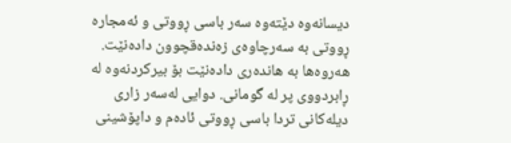دیسانەوە دێتەوە سەر باسی ڕووتی و ئەمجارە ڕووتی بە سەرچاوەی زەندەقچوون دادەنێت. هەروەها بە هاندەری دادەنێت بۆ بیرکردنەوە لە ڕابردووی پر لە گومانی. دوایی لەسەر زاری دیلەکانی تردا باسی ڕووتی ئادەم و داپۆشینی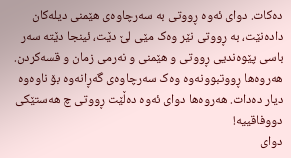دەکات. دوای ئەوە ڕووتی بە سەرچاوەی هێمنی دیلەکان دادەنێت، بە ڕووتی نێر وەک مێی لێ دێت، ئینجا دێتە سەر باسی پێوەندیی ڕووتی و هێمنی و نەرمی زمان و قسەکردن. هەروەها ڕووتبوونەوە وەک سەرچاوەی گەڕانەوە بۆ ناوەوە دیار دەدات. هەروەها دوای ئەوە دەڵێت ڕووتی چ هەستێکی دووفاقییە!
دوای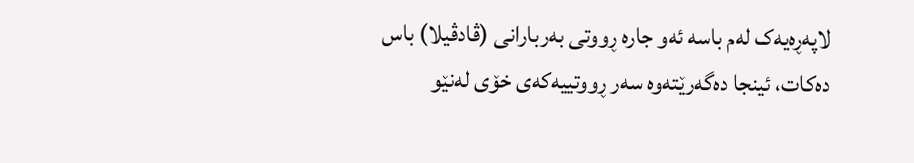لاپەڕەیەک لەم باسە ئەو جارە ڕووتی بەربارانی (ڤادڤیلا) باس دەکات، ئینجا دەگەرێتەوە سەر ڕووتییەکەی خۆی لەنێو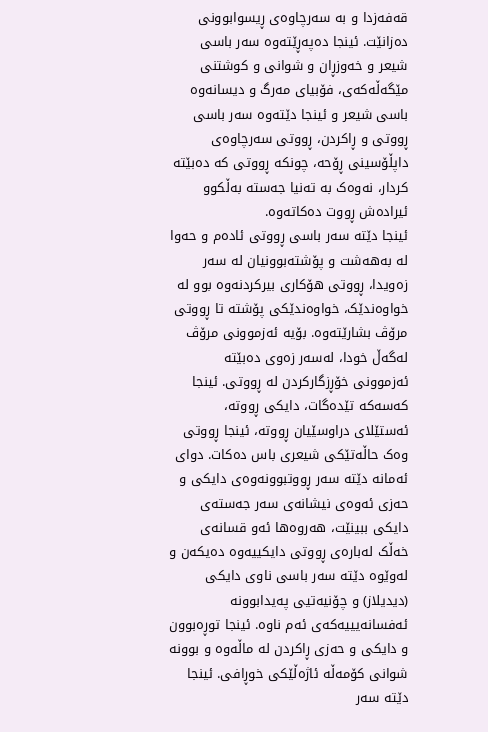قەفەزدا و بە سەرچاوەی ڕیسوابوونی دەزانێت. ئینجا دەپەڕێتەوە سەر باسی شیعر و خەوزڕان و شوانی و کوشتنی مێگەڵەکەی، فۆبیای مەرگ و دیسانەوە باسی شیعر و ئینجا دێتەوە سەر باسی ڕووتی و ڕاکردن، ڕووتی سەرچاوەی داپڵۆسینی ڕۆحە، چونکە ڕووتی کە دەبێتە کردار، نەوەک بە تەنیا جەستە بەڵکوو ئیرادەش ڕووت دەکاتەوە.
ئینجا دێتە سەر باسی ڕووتی ئادەم و حەوا لە بەهەشت و پۆشتەبوونیان لە سەر زەویدا، ڕووتی هۆکاری بیرکردنەوە بوو لە خواوەندێک، خواوەندێکی پۆشتە تا ڕووتی مرۆڤ بشارێتەوە. بۆیە ئەزموونی مرۆڤ لەگەڵ خودا، لەسەر زەوی دەبێتە ئەزموونی خۆڕزگارکردن لە ڕووتی. ئینجا کەسەکە تێدەگات، دایکی ڕووتە، ئەستێلای دراوسێیان ڕووتە، ئینجا ڕووتی وەک حاڵەتێکی شیعری باس دەکات. دوای ئەمانە دێتە سەر ڕووتبوونەوەی دایکی و حەزی ئەوەی نیشانەی سەر جەستەی دایکی ببینێت، هەروەها ئەو قسانەی خەڵک لەبارەی ڕووتی دایکییەوە دەیکەن و لەوێوە دێتە سەر باسی ناوی دایکی (دیدیلاز) و چۆنیەتیی پەیدابوونە ئەفسانەیییەکەی ئەم ناوە. ئینجا توڕەبوون و دایکی و حەزی ڕاکردن لە ماڵەوە و بوونە شوانی کۆمەڵە ئاژەڵێکی خوڕافی. ئینجا دێتە سەر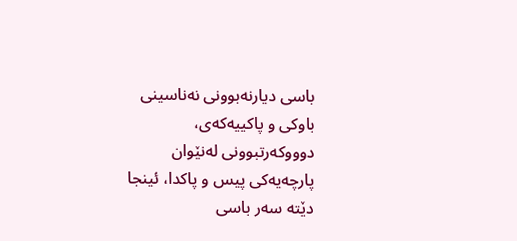باسی دیارنەبوونی نەناسینی باوکی و پاکییەکەی، دوووکەرتبوونی لەنێوان پارچەیەکی پیس و پاکدا، ئینجا دێتە سەر باسی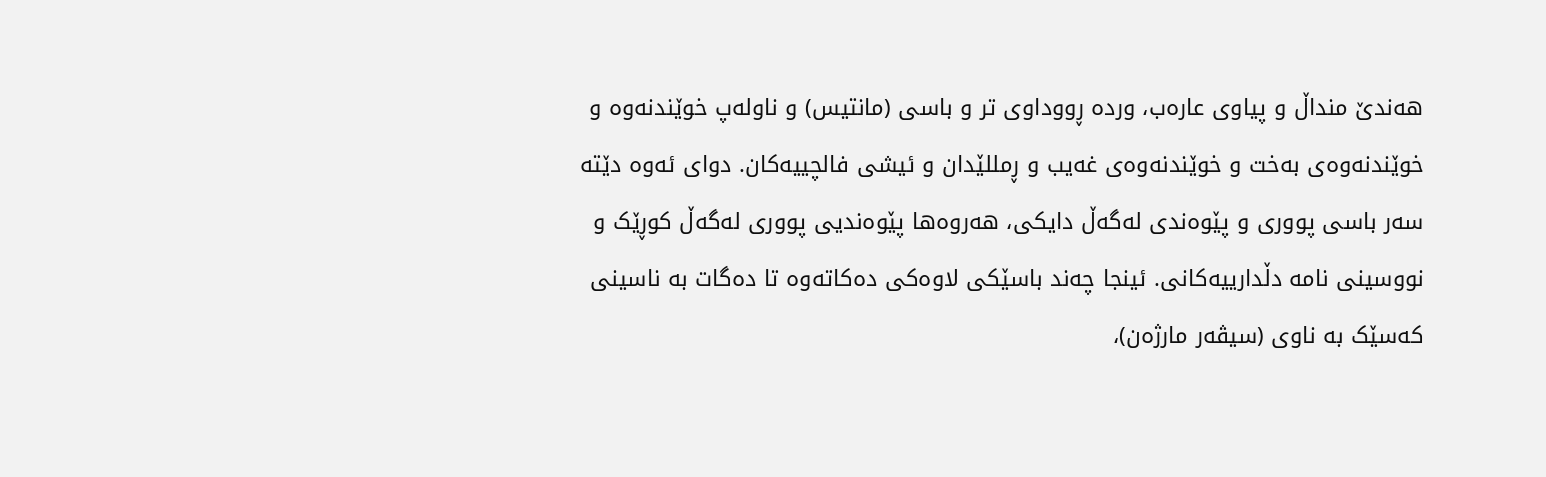هەندێ منداڵ و پیاوی عارەب، وردە ڕووداوی تر و باسی (مانتیس) و ناولەپ خوێندنەوە و خوێندنەوەی بەخت و خوێندنەوەی غەیب و ڕمللێدان و ئیشی فالچییەکان. دوای ئەوە دێتە سەر باسی پووری و پێوەندی لەگەڵ دایکی، هەروەها پێوەندیی پووری لەگەڵ کوڕێک و نووسینی نامە دڵدارییەکانی. ئینجا چەند باسێکی لاوەکی دەکاتەوە تا دەگات بە ناسینی کەسێک بە ناوی (سیڤەر مارژەن)،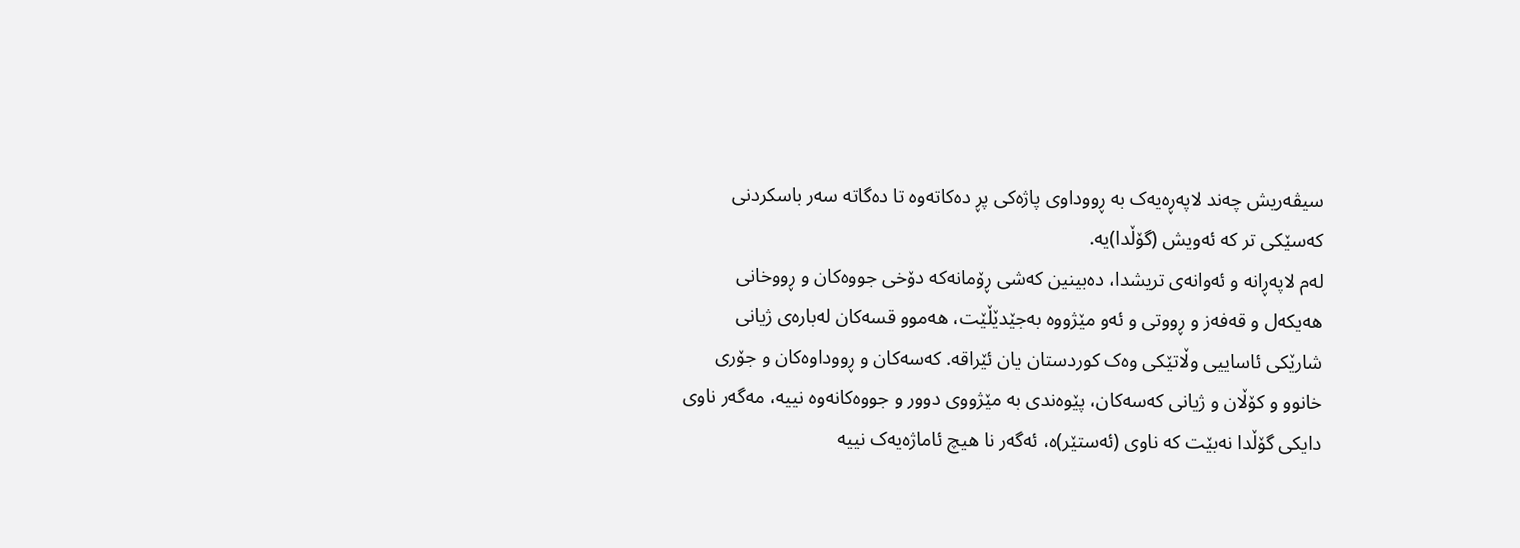سیڤەریش چەند لاپەڕەیەک بە ڕووداوی پاژەکی پڕ دەکاتەوە تا دەگاتە سەر باسکردنی کەسێکی تر کە ئەویش (گۆڵدا)یە.
لەم لاپەڕانە و ئەوانەی تریشدا، دەبینین کەشی ڕۆمانەکە دۆخی جووەکان و ڕووخانی هەیکەل و قەفەز و ڕووتی و ئەو مێژووە بەجێدێڵێت، هەموو قسەکان لەبارەی ژیانی شارێکی ئاساییی وڵاتێکی وەک کوردستان یان ئێراقە. کەسەکان و ڕووداوەکان و جۆری خانوو و کۆڵان و ژیانی کەسەکان، پێوەندی بە مێژووی دوور و جووەکانەوە نییە، مەگەر ناوی دایکی گۆڵدا نەبێت کە ناوی (ئەستێر)ە، ئەگەر نا هیچ ئاماژەیەک نییە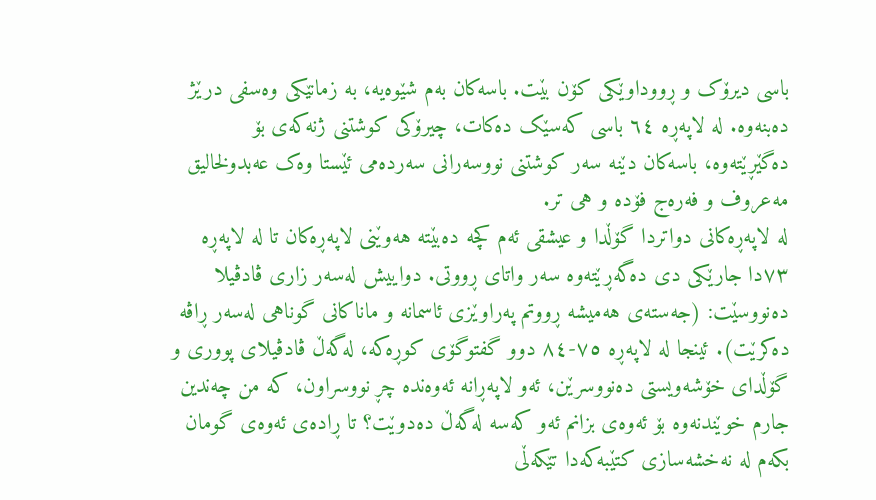باسی دیرۆک و ڕووداوێکی کۆن بێت. باسەکان بەم شێوەیە، بە زمانێکی وەسفی درێژ دەبنەوە. لە لاپەڕە ٦٤ باسی کەسێک دەکات، چیرۆکی کوشتنی ژنەکەی بۆ دەگێڕێتەوە، باسەکان دێنە سەر کوشتنی نووسەرانی سەردەمی ئێستا وەک عەبدولخالیق مەعروف و فەرەج فۆدە و هی تر.
لە لاپەڕەکانی دواتردا گۆڵدا و عیشقی ئەم کچە دەبێتە هەوێنی لاپەڕەکان تا لە لاپەڕە ٧٣دا جارێکی دی دەگەڕێتەوە سەر واتای ڕووتی. دواییش لەسەر زاری ڤادڤیلا دەنووسێت: (جەستەی هەمیشە ڕووتم پەراوێزی ئاسمانە و ماناکانی گوناهی لەسەر ڕاڤە دەکرێت). ئینجا لە لاپەڕە ٧٥-٨٤ دوو گفتوگۆی کوڕەکە، لەگەڵ ڤادڤیلای پووری و گۆڵدای خۆشەویستی دەنووسرێن، ئەو لاپەڕانە ئەوەندە چڕ نووسراون، کە من چەندین جارم خوێندنەوە بۆ ئەوەی بزانم ئەو کەسە لەگەڵ دەدوێت؟ تا ڕادەی ئەوەی گومان بکەم لە نەخشەسازی کتێبەکەدا تێکەڵی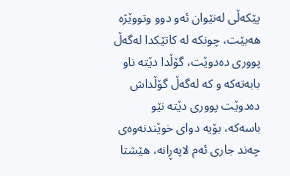پێکەڵی لەنێوان ئەو دوو وتووێژە هەبێت، چونکە لە کاتێکدا لەگەڵ پووری دەدوێت، گۆڵدا دێتە ناو بابەتەکە و کە لەگەڵ گۆڵداش دەدوێت پووری دێتە نێو باسەکە، بۆیە دوای خوێندنەوەی چەند جاری ئەم لاپەڕانە، هێشتا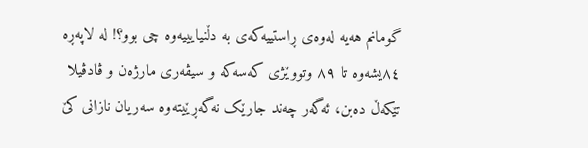گومانم هەیە لەوەی ڕاستییەکەی بە دڵنیایییەوە چی بوو؟! لە لاپەڕە ٨٤یشەوە تا ٨٩ وتووێژی کەسەکە و سیڤەری مارژەن و ڤادڤیلا تێکەڵ دەبن، ئەگەر چەند جارێک نەگەڕێیتەوە سەریان نازانی کێ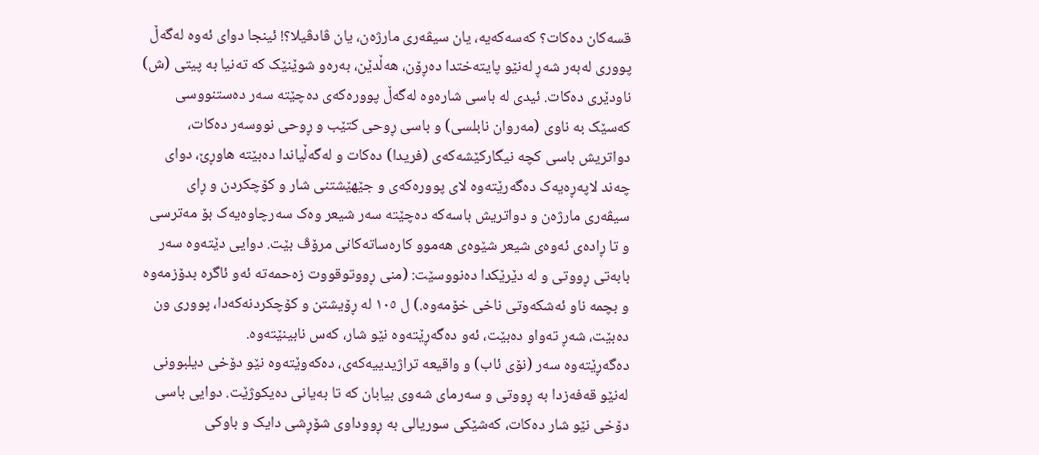قسەکان دەکات؟ کەسەکەیە، یان سیڤەری مارژەن، یان ڤادڤیلا؟! ئینجا دوای ئەوە لەگەڵ پووری لەبەر شەڕ لەنێو پایتەختدا دەڕۆن، هەڵدێن، بەرەو شوێنێک کە تەنیا بە پیتی (ش) ناودێری دەکات. ئیدی لە باسی شارەوە لەگەڵ پوورەکەی دەچێتە سەر دەستنووسی کەسێک بە ناوی (مەروان نابلسی) و باسی ڕوحی کتێب و ڕوحی نووسەر دەکات، دواتریش باسی کچە نیگارکێشەکەی (فریدا) دەکات و لەگەڵیاندا دەبێتە هاوڕێ، دوای چەند لاپەڕەیەک دەگەرێتەوە لای پوورەکەی و جێهێشتنی شار و کۆچکردن و ڕای سیڤەری مارژەن و دواتریش باسەکە دەچێتە سەر شیعر وەک سەرچاوەیەک بۆ مەترسی و تا ڕادەی ئەوەی شیعر شێوەی هەموو کارەساتەکانی مرۆڤ بێت. دوایی دێتەوە سەر بابەتی ڕووتی و لە دێرێکدا دەنووسێت: (منی ڕووتوقووت زەحمەتە ئەو ئاگرە بدۆزمەوە و بچمە ناو ئەشکەوتی ناخی خۆمەوە.) ل ١٠٥ لە ڕۆیشتن و کۆچکردنەکەدا، پووری ون دەبێت، شەڕ تەواو دەبێت، ئەو دەگەڕێتەوە نێو شار، کەس نابینێتەوە.
دەگەڕێتەوە سەر (نۆی ئاب) و واقیعە تراژیدییەکەی، دەکەوێتەوە نێو دۆخی دیلبوونی لەنێو قەفەزدا بە ڕووتی و سەرمای شەوی بیابان کە تا بەیانی دەیکوژێت. دوایی باسی دۆخی نێو شار دەکات، کەشێکی سوریالی بە ڕووداوی شۆڕشی دایک و باوکی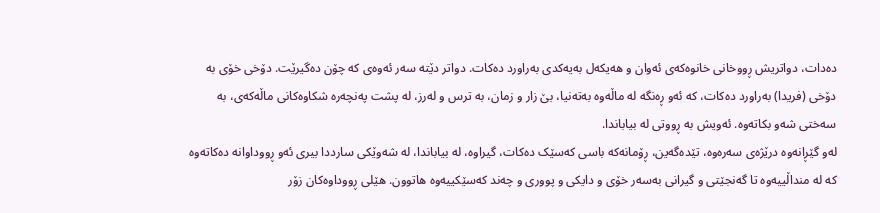دەدات، دواتریش ڕووخانی خانوەکەی ئەوان و هەیکەل بەیەکدی بەراورد دەکات. دواتر دێتە سەر ئەوەی کە چۆن دەگیرێت. دۆخی خۆی بە دۆخی (فریدا) بەراورد دەکات، کە ئەو ڕەنگە لە ماڵەوە بەتەنیا، بێ زار و زمان، بە ترس و لەرز، لە پشت پەنچەرە شکاوەکانی ماڵەکەی، بە سەختی شەو بکاتەوە. ئەویش بە ڕووتی لە بیاباندا.
لەو گێڕانەوە درێژەی سەرەوە، تێدەگەین، ڕۆمانەکە باسی کەسێک دەکات، گیراوە، لە بیاباندا، لە شەوێکی سارددا بیری ئەو ڕووداوانە دەکاتەوە کە لە منداڵییەوە تا گەنجێتی و گیرانی بەسەر خۆی و دایکی و پووری و چەند کەسێکییەوە هاتوون. هێلی ڕووداوەکان زۆر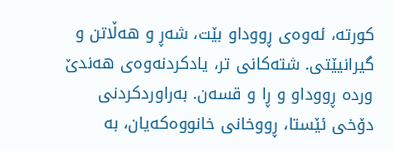کورتە، ئەوەی ڕووداو بێت، شەڕ و هەڵاتن و گیرانیێتی. شتەکانی تر، یادکردنەوەی هەندێ وردە ڕووداو و ڕا و قسەن. بەراوردکردنی دۆخی ئێستا، ڕووخانی خانووەکەیان، بە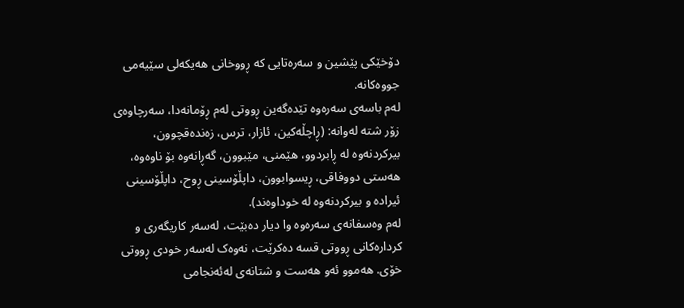دۆخێکی پێشین و سەرەتایی کە ڕووخانی هەیکەلی سێیەمی جووەکانە.
لەم باسەی سەرەوە تێدەگەین ڕووتی لەم ڕۆمانەدا، سەرچاوەی زۆر شتە لەوانە: (ڕاچڵەکین، ئازار، ترس، زەندەقچوون، بیرکردنەوە لە ڕابردوو، هێمنی، مێبوون، گەڕانەوە بۆ ناوەوە، هەستی دووفاقی، ڕیسوابوون، داپڵۆسینی ڕوح، داپڵۆسینی ئیرادە و بیرکردنەوە لە خوداوەند).
لەم وەسفانەی سەرەوە وا دیار دەبێت، لەسەر کاریگەری و کردارەکانی ڕووتی قسە دەکرێت، نەوەک لەسەر خودی ڕووتی خۆی. هەموو ئەو هەست و شتانەی لەئەنجامی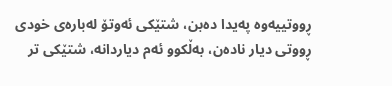ڕووتییەوە پەیدا دەبن، شتێکی ئەوتۆ لەبارەی خودی ڕووتی دیار نادەن، بەڵکوو ئەم دیاردانە، شتێکی تر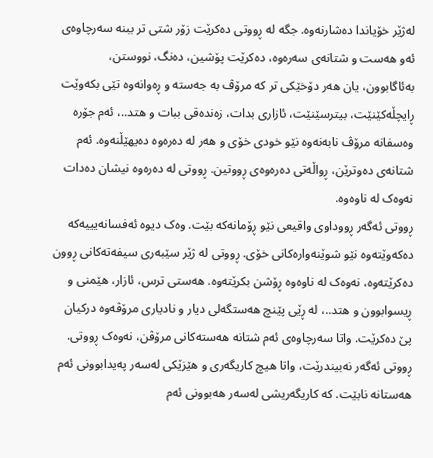لەژێر خۆیاندا دەشارنەوە. جگە لە ڕووتی دەکرێت زۆر شتی تر ببنە سەرچاوەی ئەو هەست و شتانەی سەرەوە، دەکرێت پۆشین، دەنگ، نووستن، بەئاگابوون، یان هەر دۆخێکی تر کە مرۆڤ بە جەستە و ڕەوانەوە تێی بکەوێت ڕایچڵەکێنێت، بیترسێنێت، ئازاری بدات، زەندەقی ببات و هتد..، ئەم جۆرە وەسفانە مرۆڤ نابەنەوە نێو خودی خۆی و هەر لە دەرەوە دەیهێڵنەوە. ئەم شتانەی دەوترێن، ڕواڵەتی دەرەوەی ڕووتین. ڕووتی لە دەرەوە نیشان دەدات نەوەک لە ناوەوە.
ڕووتی ئەگەر ڕووداوی واقیعی نێو ڕۆمانەکە بێت. وەک دیوە ئەفسانەیییەکە دەکەوێتەوە نێو شوێنەوارەکانی خۆی. ڕووتی لە ژێر سێبەری سیفەتەکانی ڕوون دەکرێتەوە، نەوەک لە ناوەوە ڕۆشن بکرێتەوە. هەستی ترس، ئازار، هێمنی و ڕیسوابوون و هتد..، لە ڕێی پێنچ هەستگەلی دیار و نادیاری مرۆڤەوە درکیان پێ دەکرێت. واتا سەرچاوەی ئەم شتانە هەستەکانی مرۆڤن، نەوەک ڕووتی. ڕووتی ئەگەر نەبیندرێت، واتا هیچ کاریگەری و هێزێکی لەسەر پەیدابوونی ئەم هەستانە نابێت. کە کاریگەریشی لەسەر هەبوونی ئەم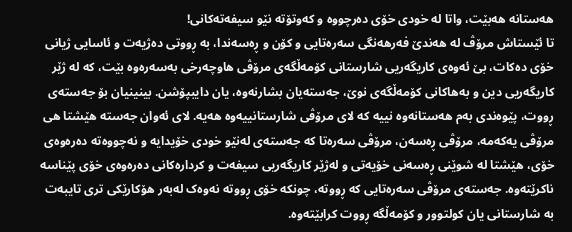هەستانە هەبێت، واتا لە خودی خۆی دەرچووە و کەوتۆتە نێو سیفەتەکانی!
تا ئێستاش مرۆڤ لە هەندێ فەرهەنگی سەرەتایی و کۆن و ڕەسەندا، بە ڕووتی دەژیەت و ئاسایی ژیانی خۆی دەکات، بێ ئەوەی کاریگەریی شارستانی کۆمەڵگەی مرۆڤی هاوچەرخی بەسەرەوە بێت، کە لە ژێر کاریگەریی دین و بەهاکانی کۆمەڵگەی نوێ، جەستەیان بشارنەوە، یان دایبپۆشن. بینینیان بۆ جەستەی ڕووت، پێوەندی بەم هەستانەوە نییە کە لای مرۆڤی شارستانییەوە هەیە. لای ئەوان جەستە هێشتا هی مرۆڤی یەکەمە، مرۆڤی ڕەسەن، مرۆڤی سەرەتا کە جەستەی لەنێو خودی خۆیدایە و نەچووەتە دەرەوەی خۆی، هێشتا لە شوێنی ڕەسەنی خۆیەتی و لەژێر کاریگەریی سیفەت و کردارەکانی دەرەوەی خۆی پێناسە ناکرێتەوە. جەستەی مرۆڤی سەرەتایی کە ڕووتە، چونکە خۆی ڕووتە نەوەک لەبەر هۆکارێکی تری تایبەت بە شارستانی یان کولتوور و کۆمەڵگە ڕووت کرابێتەوە.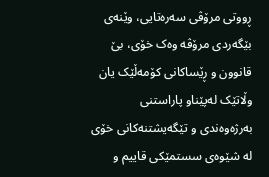ڕووتی مرۆڤی سەرەتایی، وێنەی بێگەردی مرۆڤە وەک خۆی، بێ قانوون و ڕێساکانی کۆمەڵێک یان وڵاتێک لەپێناو پاراستنی بەرژەوەندی و تێگەیشتنەکانی خۆی لە شێوەی سستمێکی قاییم و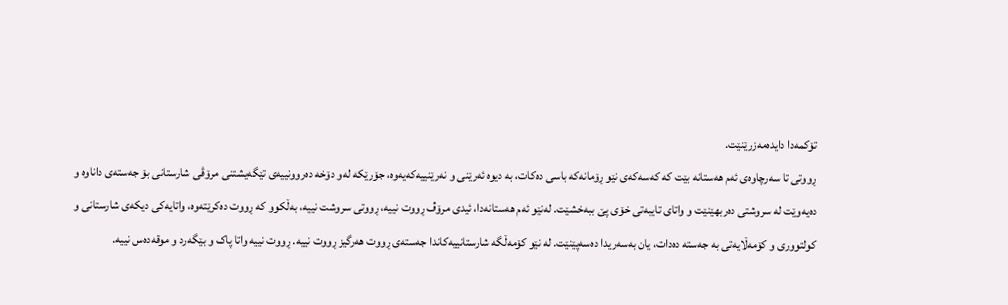تۆکمەدا دایدەمەزرێنێت.
ڕووتی تا سەرچاوەی ئەم هەستانە بێت کە کەسەکەی نێو ڕۆمانەکە باسی دەکات، بە دیوە ئەرێنی و نەرێنییەکەیەوە، جۆرێکە لەو دۆخە دەروونییەی تێگەیشتنی مرۆڤی شارستانی بۆ جەستەی داناوە و دەیەوێت لە سروشتی دەربهێنێت و واتای تایبەتی خۆی پێ ببەخشێت. لەنێو ئەم هەستانەدا، ئیدی مرۆڤ ڕووت نییە، ڕووتی سروشت نییە، بەڵکوو کە ڕووت دەکرێتەوە، واتایەکی دیکەی شارستانی و کولتووری و کۆمەڵایەتی بە جەستە دەدات، یان بەسەریدا دەسەپێنێت. لە نێو کۆمەڵگە شارستانییەکاندا جەستەی ڕووت هەرگیز ڕووت نییە. ڕووت نییە واتا پاک و بێگەرد و موقەدەس نییە.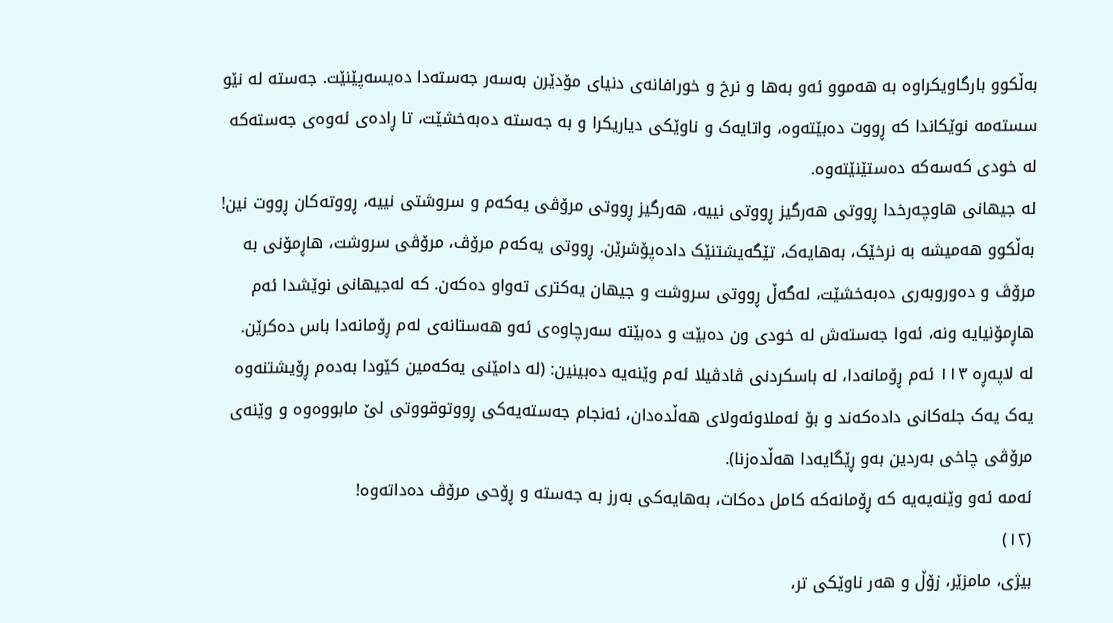بەڵکوو بارگاویکراوە بە هەموو ئەو بەها و نرخ و خورافانەی دنیای مۆدێرن بەسەر جەستەدا دەیسەپێنێت. جەستە لە نێو سستەمە نوێکاندا کە ڕووت دەبێتەوە، واتایەک و ناوێکی دیاریکرا و بە جەستە دەبەخشێت، تا ڕادەی ئەوەی جەستەکە لە خودی کەسەکە دەستێنێتەوە.
لە جیهانی هاوچەرخدا ڕووتی هەرگیز ڕووتی نییە، هەرگیز ڕووتی مرۆڤی یەکەم و سروشتی نییە، ڕووتەکان ڕووت نین! بەڵکوو هەمیشە بە نرخێک، بەهایەک، تێگەیشتنێک دادەپۆشرێن. ڕووتی یەکەم مرۆڤ، مرۆڤی سروشت، هاڕمۆنی بە مرۆڤ و دەوروبەری دەبەخشێت، لەگەڵ ڕووتی سروشت و جیهان یەکتری تەواو دەکەن. کە لەجیهانی نوێشدا ئەم هاڕمۆنیایە ونە، ئەوا جەستەش لە خودی ون دەبێت و دەبێتە سەرچاوەی ئەو هەستانەی لەم ڕۆمانەدا باس دەکرێن.
لە لاپەڕە ١١٣ ئەم ڕۆمانەدا، لە باسکردنی ڤادڤیلا ئەم وێنەیە دەبینین: (لە دامێنی یەکەمین کێودا بەدەم ڕۆیشتنەوە یەک یەک جلەکانی دادەکەند و بۆ ئەملاوئەولای هەڵدەدان، ئەنجام جەستەیەکی ڕووتوقووتی لێ مابووەوە و وێنەی مرۆڤی چاخی بەردین بەو ڕێگایەدا هەڵدەزنا).
ئەمە ئەو وێنەیەیە کە ڕۆمانەکە کامل دەکات، بەهایەکی بەرز بە جەستە و ڕۆحی مرۆڤ دەداتەوە!
(١٢)
بیژی، مامزێر، زۆڵ و هەر ناوێکی تر،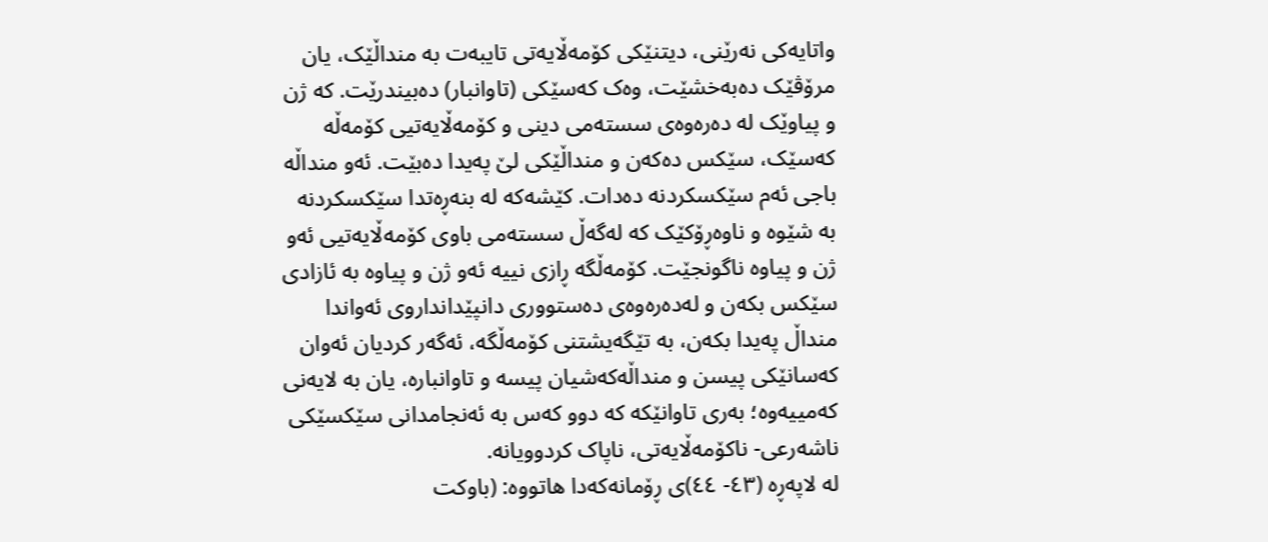واتایەکی نەرێنی، دیتنێکی کۆمەڵایەتی تایبەت بە منداڵێک، یان مرۆڤێک دەبەخشێت، وەک کەسێکی (تاوانبار) دەبیندرێت. کە ژن و پیاوێک لە دەرەوەی سستەمی دینی و کۆمەڵایەتیی کۆمەڵە کەسێک، سێکس دەکەن و منداڵێکی لێ پەیدا دەبێت. ئەو منداڵە باجی ئەم سێکسکردنە دەدات. کێشەکە لە بنەڕەتدا سێکسکردنە بە شێوە و ناوەڕۆکێک کە لەگەڵ سستەمی باوی کۆمەڵایەتیی ئەو ژن و پیاوە ناگونجێت. کۆمەڵگە ڕازی نییە ئەو ژن و پیاوە بە ئازادی سێکس بکەن و لەدەرەوەی دەستووری دانپێدانداروی ئەواندا منداڵ پەیدا بکەن، بە تێگەیشتنی کۆمەڵگە، ئەگەر کردیان ئەوان کەسانێکی پیسن و منداڵەکەشیان پیسە و تاوانبارە، یان بە لایەنی کەمییەوە؛ بەری تاوانێکە کە دوو کەس بە ئەنجامدانی سێکسێکی ناشەرعی- ناکۆمەڵایەتی، ناپاک کردوویانە.
لە لاپەڕە (٤٣- ٤٤)ی ڕۆمانەکەدا هاتووە: (باوکت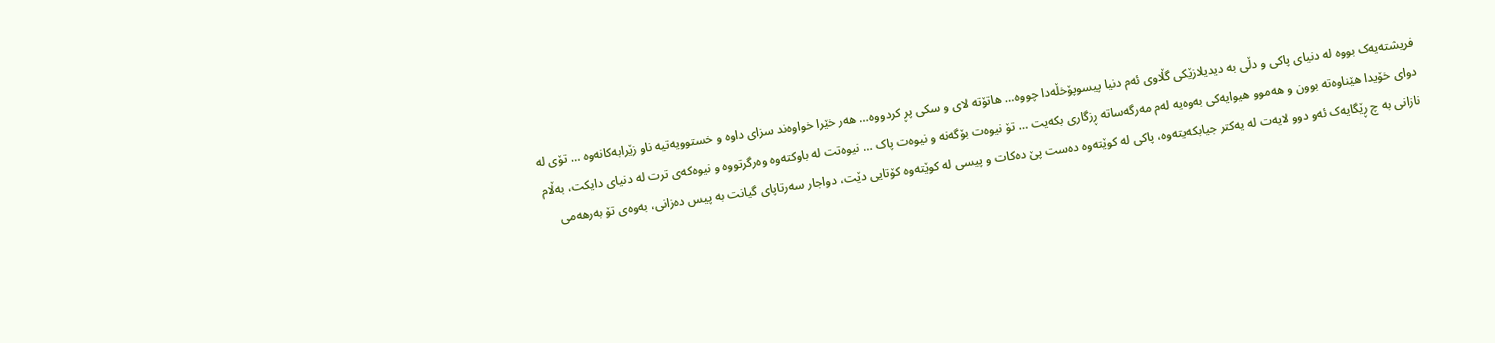فریشتەیەک بووە لە دنیای پاکی و دڵی بە دیدیلازێکی گڵاوی ئەم دنیا پیسوپۆخڵەدا چووە… هاتۆتە لای و سکی پڕ کردووە… هەر خێرا خواوەند سزای داوە و خستوویەتیە ناو زێرابەکانەوە … تۆی لە دوای خۆیدا هێناوەتە بوون و هەموو هیوایەکی بەوەیە لەم مەرگەساتە ڕزگاری بکەیت … تۆ نیوەت بۆگەنە و نیوەت پاک … نیوەتت لە باوکتەوە وەرگرتووە و نیوەکەی ترت لە دنیای دایکت، بەڵام نازانی بە چ ڕێگایەک ئەو دوو لایەت لە یەکتر جیابکەیتەوە، پاکی لە کوێتەوە دەست پێ دەکات و پیسی لە کوێتەوە کۆتایی دێت، دواجار سەرتاپای گیانت بە پیس دەزانی، بەوەی تۆ بەرهەمی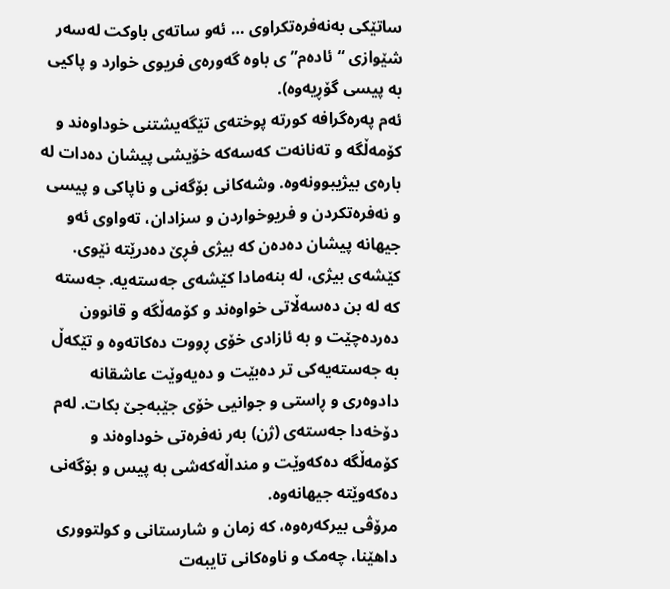ساتێکی بەنەفرەتکراوی … ئەو ساتەی باوکت لەسەر شێوازی “ئادەم”ی باوە گەورەی فریوی خوارد و پاکیی بە پیسی گۆڕیەوە).
ئەم پەرەگرافە کورتە پوختەی تێگەیشتنی خوداوەند و کۆمەڵگە و تەنانەت کەسەکە خۆیشی پیشان دەدات لە بارەی بیژیبوونەوە. وشەکانی بۆگەنی و ناپاکی و پیسی و نەفرەتکردن و فریوخواردن و سزادان، تەواوی ئەو جیهانە پیشان دەدەن کە بیژی فڕێ دەدرێتە نێوی.
کێشەی بیژی، لە بنەمادا کێشەی جەستەیە. جەستە کە لە بن دەسەڵاتی خواوەند و کۆمەڵگە و قانوون دەردەچێت و بە ئازادی خۆی ڕووت دەکاتەوە و تێکەڵ بە جەستەیەکی تر دەبێت و دەیەوێت عاشقانە دادوەری و ڕاستی و جوانیی خۆی جێبەجێ بکات. لەم دۆخەدا جەستەی (ژن) بەر نەفرەتی خوداوەند و کۆمەڵگە دەکەوێت و منداڵەکەشی بە پیس و بۆگەنی دەکەوێتە جیهانەوە.
مرۆڤی بیرکەرەوە، کە زمان و شارستانی و کولتووری داهێنا، چەمک و ناوەکانی تایبەت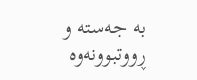بە جەستە و ڕووتبوونەوە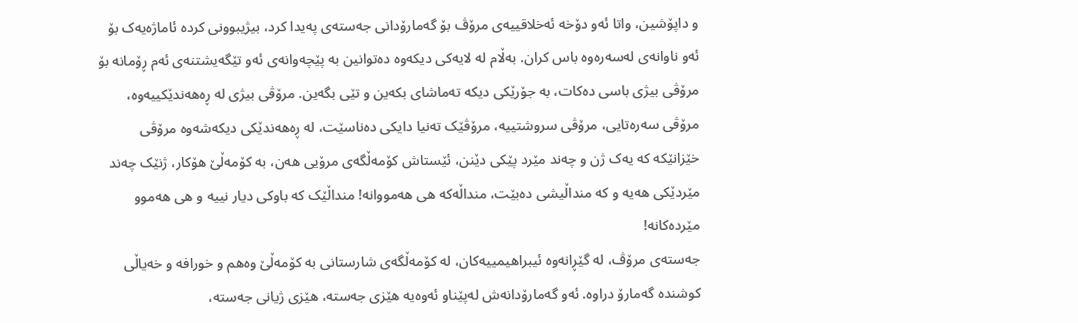و داپۆشین، واتا ئەو دۆخە ئەخلاقییەی مرۆڤ بۆ گەمارۆدانی جەستەی پەیدا کرد، بیژیبوونی کردە ئاماژەیەک بۆ ئەو ناوانەی لەسەرەوە باس کران. بەڵام لە لایەکی دیکەوە دەتوانین بە پێچەوانەی ئەو تێگەیشتنەی ئەم ڕۆمانە بۆ مرۆڤی بیژی باسی دەکات، بە جۆرێکی دیکە تەماشای بکەین و تێی بگەین. مرۆڤی بیژی لە ڕەهەندێکییەوە، مرۆڤی سەرەتایی، مرۆڤی سروشتییە، مرۆڤێک تەنیا دایکی دەناسێت، لە ڕەهەندێکی دیکەشەوە مرۆڤی خێزانێکە کە یەک ژن و چەند مێرد پێکی دێنن، ئێستاش کۆمەڵگەی مرۆیی هەن، بە کۆمەڵێ هۆکار، ژنێک چەند مێردێکی هەیە و کە منداڵیشی دەبێت، منداڵەکە هی هەمووانە! منداڵێک کە باوکی دیار نییە و هی هەموو مێردەکانە!
جەستەی مرۆڤ، لە گێڕانەوە ئیبراهیمییەکان، لە کۆمەڵگەی شارستانی بە کۆمەڵێ وەهم و خورافە و خەیاڵی کوشندە گەمارۆ دراوە. ئەو گەمارۆدانەش لەپێناو ئەوەیە هێزی جەستە، هێزی ژیانی جەستە،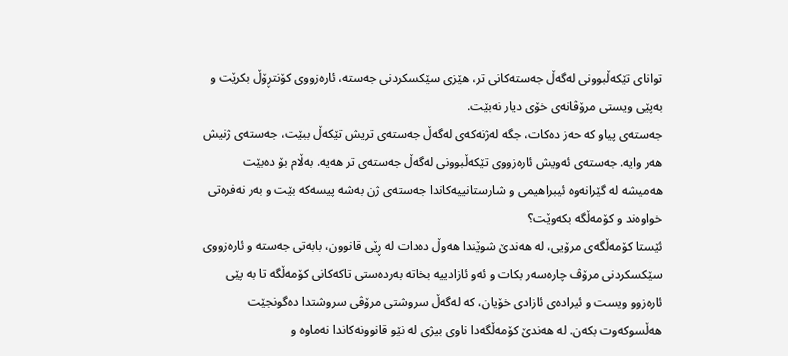توانای تێکەڵبوونی لەگەڵ جەستەکانی تر، هێزی سێکسکردنی جەستە، ئارەزووی کۆنتڕۆڵ بکرێت و بەپێی ویستی مرۆڤانەی خۆی دیار نەبێت.
جەستەی پیاو کە حەز دەکات، جگە لەژنەکەی لەگەڵ جەستەی تریش تێکەڵ ببێت، جەستەی ژنیش هەر وایە. جەستەی ئەویش ئارەزووی تێکەڵبوونی لەگەڵ جەستەی تر هەیە. بەڵام بۆ دەبێت هەمیشە لە گێرانەوە ئیبراهیمی و شارستانییەکاندا جەستەی ژن بەشە پیسەکە بێت و بەر نەفرەتی خواوەند و کۆمەڵگە بکەوێت؟
ئێستا کۆمەڵگەی مرۆیی، لە هەندێ شوێندا هەوڵ دەدات لە ڕێی قانوون، بابەتی جەستە و ئارەزووی سێکسکردنی مرۆڤ چارەسەر بکات و ئەو ئازادییە بخاتە بەردەستی تاکەکانی کۆمەڵگە تا بە پێی ئارەزوو ویست و ئیرادەی ئازادی خۆیان، کە لەگەڵ سروشتی مرۆڤی سروشتدا دەگونجێت هەڵسوکەوت بکەن. لە هەندێ کۆمەڵگەدا ناوی بیژی لە نێو قانوونەکاندا نەماوە و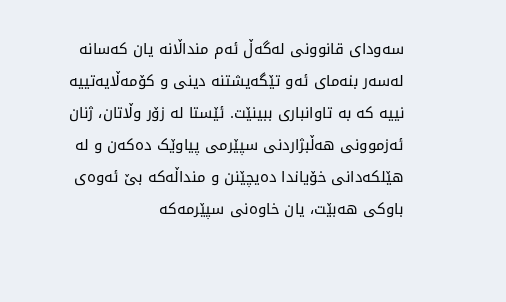سەودای قانوونی لەگەڵ ئەم منداڵانە یان کەسانە لەسەر بنەمای ئەو تێگەیشتنە دینی و کۆمەڵایەتییە نییە کە بە تاوانباری ببینێت. ئێستا لە زۆر وڵاتان، ژنان ئەزموونی هەڵبژاردنی سپێرمی پیاوێک دەکەن و لە هێلکەدانی خۆیاندا دەیچێنن و منداڵەکە بێ ئەوەی باوکی هەبێت، یان خاوەنی سپێرمەکە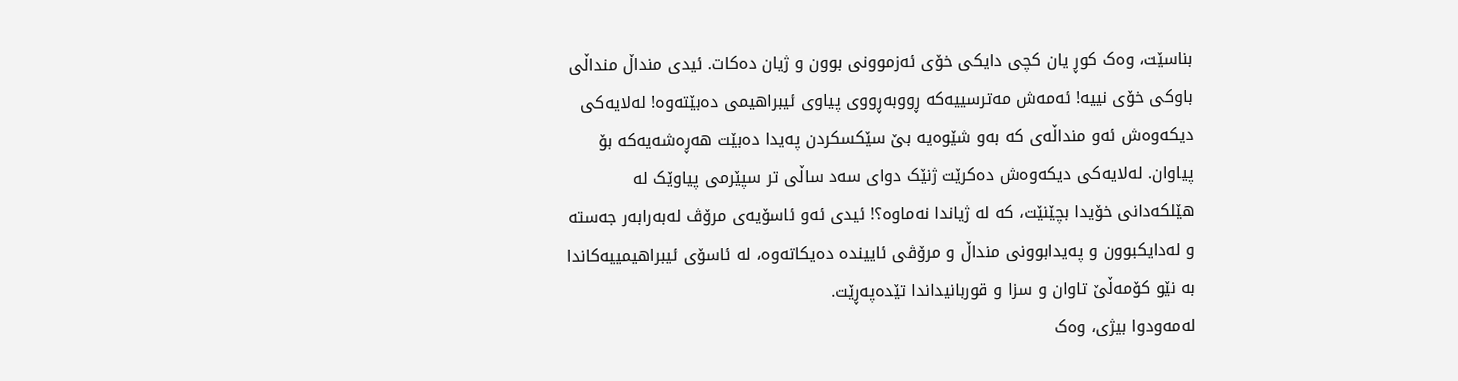بناسێت، وەک کوڕ یان کچی دایکی خۆی ئەزموونی بوون و ژیان دەکات. ئیدی منداڵ منداڵی باوکی خۆی نییە! ئەمەش مەترسییەکە ڕووبەڕووی پیاوی ئیبراهیمی دەبێتەوە! لەلایەکی دیکەوەش ئەو منداڵەی کە بەو شێوەیە بێ سێکسکردن پەیدا دەبێت هەڕەشەیەکە بۆ پیاوان. لەلایەکی دیکەوەش دەکرێت ژنێک دوای سەد ساڵی تر سپێرمی پیاوێک لە هێلکەدانی خۆیدا بچێنێت، کە لە ژیاندا نەماوە؟! ئیدی ئەو ئاسۆیەی مرۆڤ لەبەرابەر جەستە و لەدایکبوون و پەیدابوونی منداڵ و مرۆڤی ئاییندە دەیکاتەوە، لە ئاسۆی ئیبراهیمییەکاندا بە نێو کۆمەڵێ تاوان و سزا و قوربانیداندا تێدەپەڕێت.
لەمەودوا بیژی، وەک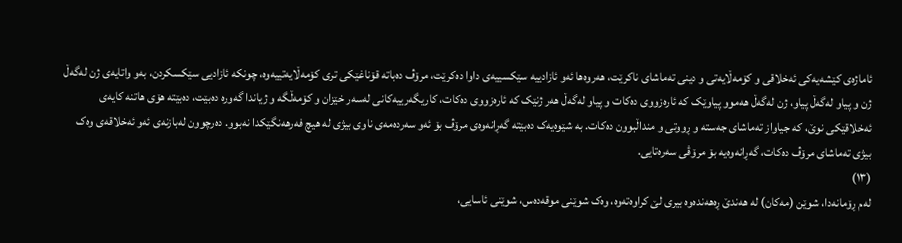ئاماژەی کێشەیەکی ئەخلاقی و کۆمەڵایەتی و دینی تەماشای ناکرێت، هەروەها ئەو ئازادییە سێکسییەی داوا دەکرێت، مرۆڤ دەباتە قۆناغێکی تری کۆمەڵایەتییەوە، چونکە ئازادیی سێکسکردن، بەو واتایەی ژن لەگەڵ ژن و پیاو لەگەڵ پیاو، ژن لەگەڵ هەموو پیاوێک کە ئارەزووی دەکات و پیاو لەگەڵ هەر ژنێک کە ئارەزووی دەکات، کاریگەرییەکانی لەسەر خێزان و کۆمەڵگە و ژیاندا گەورە دەبێت، دەبێتە هۆی هاتنە کایەی ئەخلاقێکی نوێ، کە جیاواز تەماشای جەستە و ڕووتی و منداڵبوون دەکات. بە شێوەیەک دەبێتە گەڕانەوەی مرۆڤ بۆ ئەو سەردەمەی ناوی بیژی لە هیچ فەرهەنگێکدا نەبوو. دەرچوون لەبازنەی ئەو ئەخلاقەی وەک بیژی تەماشای مرۆڤ دەکات، گەڕانەوەیە بۆ مرۆڤی سەرەتایی.
(١٣)
لەم ڕۆمانەدا، شوێن (مەکان) لە هەندێ ڕەهەندەوە بیری لێ کراوەتەوە، وەک شوێنی موقەدەس، شوێنی ئاسایی،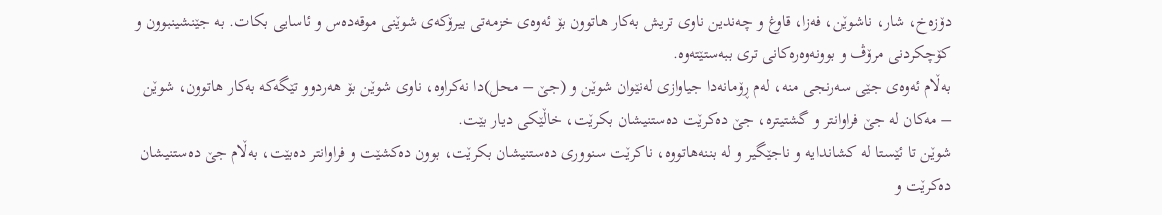دۆزەخ، شار، ناشوێن، فەزا، قاوغ و چەندین ناوی تریش بەکار هاتوون بۆ ئەوەی خزمەتی بیرۆکەی شوێنی موقەدەس و ئاسایی بکات. بە جێنشینبوون و کۆچکردنی مرۆڤ و بوونەوەرەکانی تری ببەستێتەوە.
بەڵام ئەوەی جێی سەرنجی منە، لەم ڕۆمانەدا جیاوازی لەنێوان شوێن و (جێ – محل)دا نەکراوە، ناوی شوێن بۆ هەردوو تێگەکە بەکار هاتوون، شوێن – مەکان لە جێ فراوانتر و گشتیترە، جێ دەکرێت دەستنیشان بکرێت، خاڵێکی دیار بێت.
شوێن تا ئێستا لە کشاندایە و ناجێگیر و لە بننەهاتووە، ناکرێت سنووری دەستنیشان بکرێت، بوون دەکشێت و فراوانتر دەبێت، بەڵام جێ دەستنیشان دەکرێت و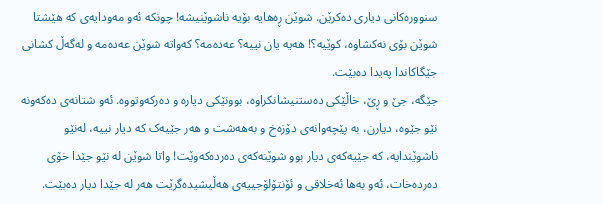سنوورەکانی دیاری دەکرێن. شوێن ڕەهایە بۆیە ناشوێنیشە! چونکە ئەو مەودایەی کە هێشتا شوێن بۆی نەکشاوە، کوێیە؟! هەیە یان نییە؟ عەدەمە؟ کەواتە شوێن عەدەمە و لەگەڵ کشانی جێگاکاندا پەیدا دەبێت.
جێگە، جێ و ڕێ، خاڵێکی دەستنیشانکراوە، بوونێکی دیارە و دەرکەوتووە. ئەو شتانەی دەکەونە نێو جێوە، دیارن، بە پێچەوانەی دۆزەخ و بەهەشت و هەر جێیەک کە دیار نییە، لەنێو ناشوێندایە، کە جێیەکەی دیار بوو شوێنەکەی دەردەکەوێت! واتا شوێن لە نێو جێدا خۆی دەردەخات، ئەو بەها ئەخلاقی و ئۆنتۆلۆجییەی هەڵیشیدەگرێت هەر لە جێدا دیار دەبێت.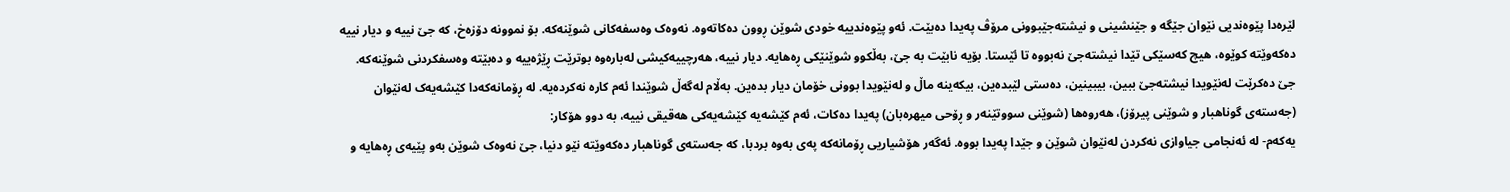لێرەدا پێوەندیی نێوان جێگە و جێنشینی و نیشتەجێبوونی مرۆڤ پەیدا دەبێت. ئەو پێوەندییە خودی شوێن ڕوون دەکاتەوە. نەوەک وەسفەکانی شوێنەکە. بۆ نموونە دۆزەخ، کە جێ نییە و دیار نییە دەکەوێتە کوێوە، هیچ کەسێکی تێدا نیشتەجێ نەبووە تا ئێستا. بۆیە نابێت بە جێ، بەڵکوو شوێنێکی ڕەهایە. دیار نییە، هەرچییەکیشی لەبارەوە بوترێت ڕێژەییە و دەبێتە وەسفکردنی شوێنەکە.
جێ دەکرێت لەنێویدا نیشتەجێ ببین، بیبینین، دەستی لێبدەین، بیکەینە ماڵ و لەنێویدا بوونی خۆمان دیار بدەین. بەڵام لەگەڵ شوێندا ئەم کارە نەکردەیە. لە ڕۆمانەکەدا کێشەیەک لەنێوان (جەستەی گوناهبار و شوێنی پیرۆز)، هەروەها (شوێنی سووتێنەر و ڕۆحی میهرەبان) پەیدا دەکات، ئەم کێشەیە کێشەیەکی هەقیقی نییە، بە دوو هۆکار:
یەکەم- لە ئەنجامی جیاوازی نەکردن لەنێوان شوێن و جێدا پەیدا بووە. ئەگەر هۆشیاریی ڕۆمانەکە پەی بەوە بردبا، کە جەستەی گوناهبار دەکەوێتە نێو دنیا، جێ نەوەک شوێن بەو پێیەی ڕەهایە و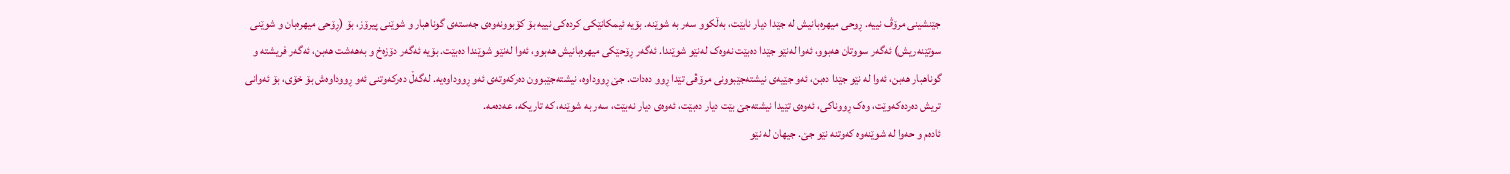جێنشینی مرۆڤ نییە. ڕوحی میهرەبانیش لە جێدا دیار نابێت، بەڵکوو سەر بە شوێنە. بۆیە ئیمکانێکی کردەکی نییە بۆ کۆبوونەوەی جەستەی گوناهبار و شوێنی پیرۆز، بۆ (ڕۆحی میهرەبان و شوێنی سوتێنەریش) ئەگەر سووتان هەبوو، ئەوا لەنێو جێدا دەبێت نەوەک لەنێو شوێندا. ئەگەر ڕۆحێکی میهرەبانیش هەبوو، ئەوا لەنێو شوێندا دەبێت. بۆیە ئەگەر دۆزەخ و بەهەشت هەبن، ئەگەر فریشتە و گوناهبار هەبن، ئەوا لە نێو جێدا دەبن، ئەو جێیەی نیشتەجێبوونی مرۆڤی تێدا ڕوو دەدات. جێ ڕووداوە، نیشتەجێبوون دەرکەوتەی ئەو ڕووداوەیە. لەگەڵ دەرکەوتنی ئەو ڕووداوەش بۆ خۆی، بۆ ئەوانی تریش دەردەکەوێت، وەک ڕووناکی، ئەوەی تێیدا نیشتەجێ بێت دیار دەبێت، ئەوەی دیار نەبێت، سەر بە شوێنە، کە تاریکە، عەدەمە.
ئادەم و حەوا لە شوێنەوە کەوتنە نێو جێ. جیهان لە نێو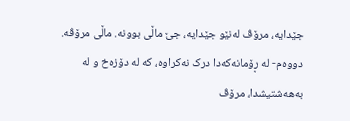جێدایە، مرۆڤ لەنێو جێدایە، جێ ماڵی بوونە. ماڵی مرۆڤە.
دووەم- لە ڕۆمانەکەدا درک نەکراوە، کە لە دۆزەخ و لە بەهەشتیشدا، مرۆڤ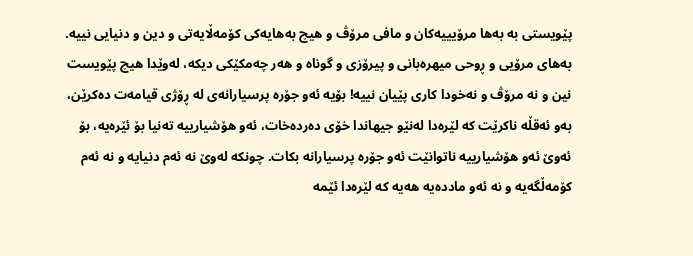پێویستی بە بەها مرۆیییەکان و مافی مرۆڤ و هیچ بەهایەکی کۆمەڵایەتی و دین و دنیایی نییە. بەهای مرۆیی و ڕوحی میهرەبانی و پیرۆزی و گوناه و هەر چەمکێکی دیکە، لەوێدا هیچ پێویست نین و نە مرۆڤ و نەخودا کاری پێیان نییە! بۆیە ئەو جۆرە پرسیارانەی لە ڕۆژی قیامەت دەکرێن، بەو ئەقڵە ناکرێت کە لێرەدا لەنێو جیهاندا خۆی دەردەخات، ئەو هۆشیارییە تەنیا بۆ ئێرەیە، بۆ ئەوێ ئەو هۆشیارییە ناتوانێت ئەو جۆرە پرسیارانە بکات. چونکە لەوێ نە ئەم دنیایە و نە ئەم کۆمەڵگەیە و نە ئەو ماددەیە هەیە کە لێرەدا ئێمە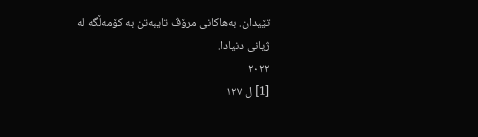تێیدان. بەهاکانی مرۆڤ تایبەتن بە کۆمەڵگە لە ژیانی دنیادا.
٢٠٢٢
[1] ل ١٢٧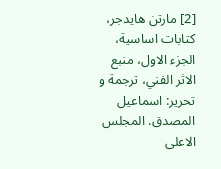[2] مارتن هايدجر، كتابات اساسية، الجزء الاول، منبع الاثر الفني، ترجمة و تحرير: اسماعيل المصدق. المجلس الاعلى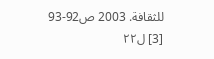للثقافة. 2003 ص92-93
[3] ل٢٢